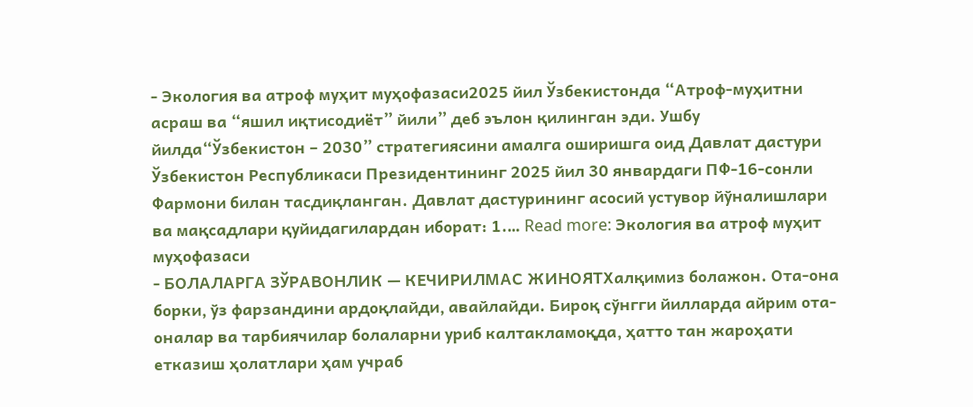- Экология ва атроф муҳит муҳофазаси2025 йил Ўзбекистонда “Атроф-муҳитни асраш ва “яшил иқтисодиёт” йили” деб эълон қилинган эди. Ушбу йилда“Ўзбекистон – 2030” стратегиясини амалга оширишга оид Давлат дастури Ўзбекистон Республикаси Президентининг 2025 йил 30 январдаги ПФ-16-сонли Фармони билан тасдиқланган. Давлат дастурининг асосий устувор йўналишлари ва мақсадлари қуйидагилардан иборат: 1.… Read more: Экология ва атроф муҳит муҳофазаси
- БОЛАЛАРГА ЗЎРАВОНЛИК — КЕЧИРИЛМАС ЖИНОЯТХалқимиз болажон. Ота-она борки, ўз фарзандини ардоқлайди, авайлайди. Бироқ сўнгги йилларда айрим ота-оналар ва тарбиячилар болаларни уриб калтакламоқда, ҳатто тан жароҳати етказиш ҳолатлари ҳам учраб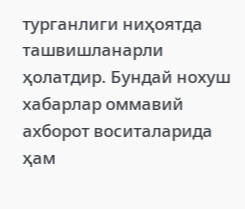турганлиги ниҳоятда ташвишланарли ҳолатдир. Бундай нохуш хабарлар оммавий ахборот воситаларида ҳам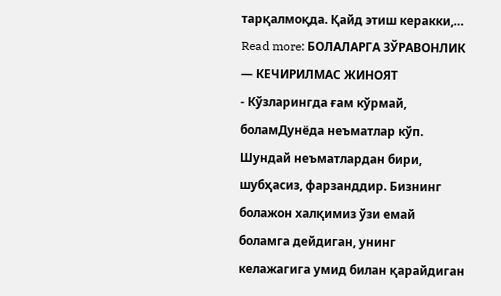тарқалмоқда. Қайд этиш керакки,… Read more: БОЛАЛАРГА ЗЎРАВОНЛИК — КЕЧИРИЛМАС ЖИНОЯТ
- Кўзларингда ғам кўрмай, боламДунёда неъматлар кўп. Шундай неъматлардан бири, шубҳасиз, фарзанддир. Бизнинг болажон халқимиз ўзи емай боламга дейдиган, унинг келажагига умид билан қарайдиган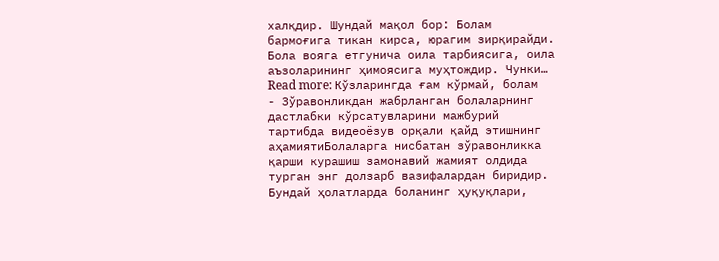халқдир. Шундай мақол бор: Болам бармоғига тикан кирса, юрагим зирқирайди. Бола вояга етгунича оила тарбиясига, оила аъзоларининг ҳимоясига муҳтождир. Чунки… Read more: Кўзларингда ғам кўрмай, болам
- Зўравонликдан жабрланган болаларнинг дастлабки кўрсатувларини мажбурий тартибда видеоёзув орқали қайд этишнинг аҳамиятиБолаларга нисбатан зўравонликка қарши курашиш замонавий жамият олдида турган энг долзарб вазифалардан биридир. Бундай ҳолатларда боланинг ҳуқуқлари,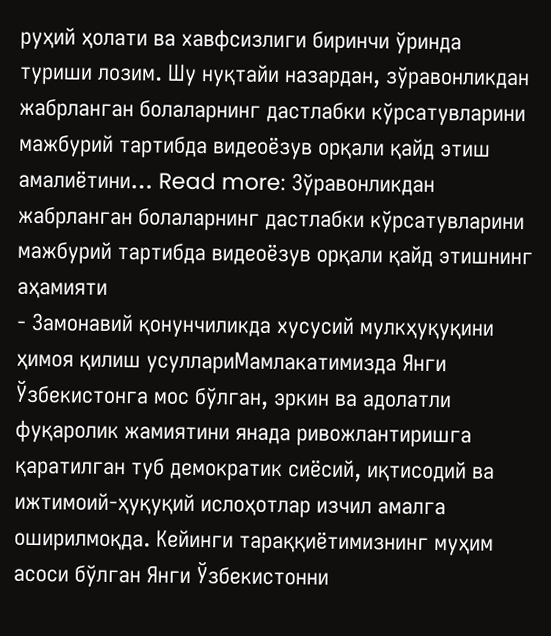руҳий ҳолати ва хавфсизлиги биринчи ўринда туриши лозим. Шу нуқтайи назардан, зўравонликдан жабрланган болаларнинг дастлабки кўрсатувларини мажбурий тартибда видеоёзув орқали қайд этиш амалиётини… Read more: Зўравонликдан жабрланган болаларнинг дастлабки кўрсатувларини мажбурий тартибда видеоёзув орқали қайд этишнинг аҳамияти
- Замонавий қонунчиликда хусусий мулкҳуқуқини ҳимоя қилиш усуллариМамлакатимизда Янги Ўзбекистонга мос бўлган, эркин ва адолатли фуқаролик жамиятини янада ривожлантиришга қаратилган туб демократик сиёсий, иқтисодий ва ижтимоий-ҳуқуқий ислоҳотлар изчил амалга оширилмоқда. Кейинги тараққиётимизнинг муҳим асоси бўлган Янги Ўзбекистонни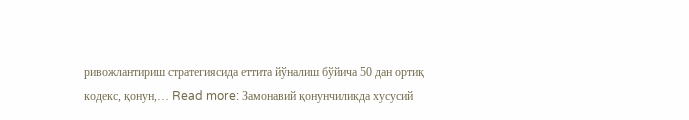ривожлантириш стратегиясида еттита йўналиш бўйича 50 дан ортиқ кодекс, қонун,… Read more: Замонавий қонунчиликда хусусий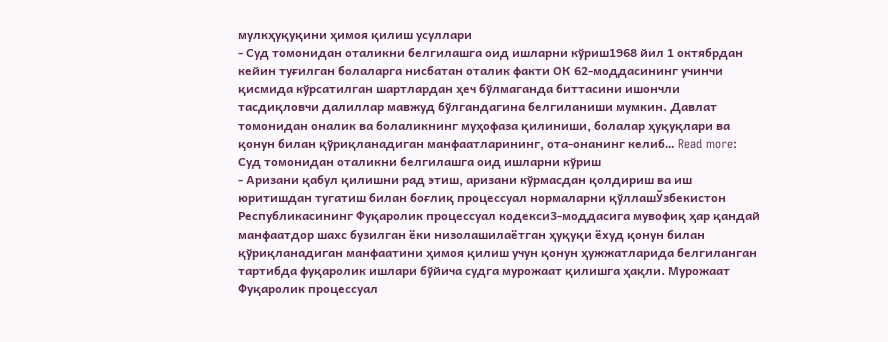мулкҳуқуқини ҳимоя қилиш усуллари
- Суд томонидан оталикни белгилашга оид ишларни кўриш1968 йил 1 октябрдан кейин туғилган болаларга нисбатан оталик факти ОК 62-моддасининг учинчи қисмида кўрсатилган шартлардан ҳеч бўлмаганда биттасини ишончли тасдиқловчи далиллар мавжуд бўлгандагина белгиланиши мумкин. Давлат томонидан оналик ва болаликнинг муҳофаза қилиниши, болалар ҳуқуқлари ва қонун билан қўриқланадиган манфаатларининг, ота-онанинг келиб… Read more: Суд томонидан оталикни белгилашга оид ишларни кўриш
- Аризани қабул қилишни рад этиш, аризани кўрмасдан қолдириш ва иш юритишдан тугатиш билан боғлиқ процессуал нормаларни қўллашЎзбекистон Республикасининг Фуқаролик процессуал кодекси3-моддасига мувофиқ ҳар қандай манфаатдор шахс бузилган ёки низолашилаётган ҳуқуқи ёхуд қонун билан қўриқланадиган манфаатини ҳимоя қилиш учун қонун ҳужжатларида белгиланган тартибда фуқаролик ишлари бўйича судга мурожаат қилишга ҳақли. Мурожаат Фуқаролик процессуал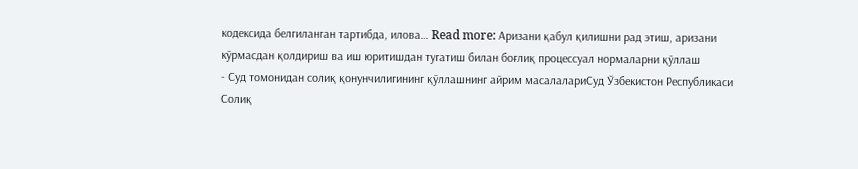кодексида белгиланган тартибда, илова… Read more: Аризани қабул қилишни рад этиш, аризани кўрмасдан қолдириш ва иш юритишдан тугатиш билан боғлиқ процессуал нормаларни қўллаш
- Суд томонидан солиқ қонунчилигининг қўллашнинг айрим масалалариСуд Ўзбекистон Республикаси Солиқ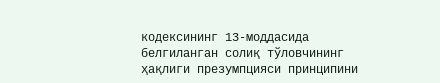кодексининг 13-моддасида белгиланган солиқ тўловчининг ҳақлиги презумпцияси принципини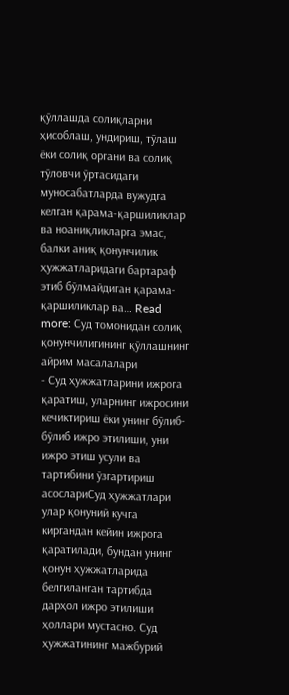қўллашда солиқларни ҳисоблаш, ундириш, тўлаш ёки солиқ органи ва солиқ тўловчи ўртасидаги муносабатларда вужудга келган қарама-қаршиликлар ва ноаниқликларга эмас, балки аниқ қонунчилик ҳужжатларидаги бартараф этиб бўлмайдиган қарама-қаршиликлар ва… Read more: Суд томонидан солиқ қонунчилигининг қўллашнинг айрим масалалари
- Суд ҳужжатларини ижрога қаратиш, уларнинг ижросини кечиктириш ёки унинг бўлиб-бўлиб ижро этилиши, уни ижро этиш усули ва тартибини ўзгартириш асослариСуд ҳужжатлари улар қонуний кучга киргандан кейин ижрога қаратилади, бундан унинг қонун ҳужжатларида белгиланган тартибда дарҳол ижро этилиши ҳоллари мустасно. Суд ҳужжатининг мажбурий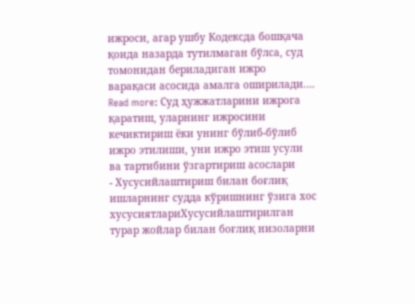ижроси, агар ушбу Кодексда бошқача қоида назарда тутилмаган бўлса, суд томонидан бериладиган ижро варақаси асосида амалга оширилади.… Read more: Суд ҳужжатларини ижрога қаратиш, уларнинг ижросини кечиктириш ёки унинг бўлиб-бўлиб ижро этилиши, уни ижро этиш усули ва тартибини ўзгартириш асослари
- Хусусийлаштириш билан боғлиқ ишларнинг судда кўришнинг ўзига хос хусусиятлариХусусийлаштирилган турар жойлар билан боғлиқ низоларни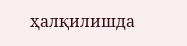ҳалқилишда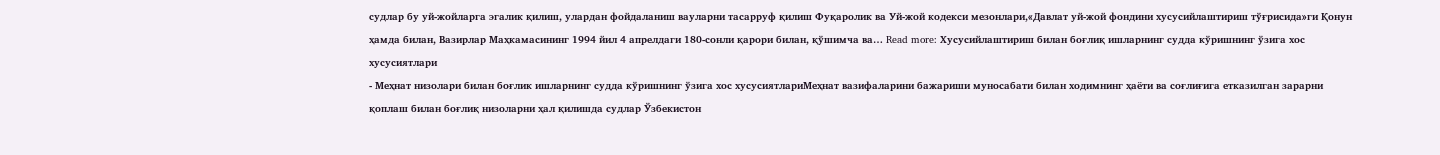судлар бу уй-жойларга эгалик қилиш, улардан фойдаланиш вауларни тасарруф қилиш Фуқаролик ва Уй-жой кодекси мезонлари,«Давлат уй-жой фондини хусусийлаштириш тўғрисида»ги Қонун ҳамда билан, Вазирлар Маҳкамасининг 1994 йил 4 апрелдаги 180-сонли қарори билан, қўшимча ва… Read more: Хусусийлаштириш билан боғлиқ ишларнинг судда кўришнинг ўзига хос хусусиятлари
- Меҳнат низолари билан боғлик ишларнинг судда кўришнинг ўзига хос хусусиятлариМеҳнат вазифаларини бажариши муносабати билан ходимнинг ҳаёти ва соғлиғига етказилган зарарни қоплаш билан боғлиқ низоларни ҳал қилишда судлар Ўзбекистон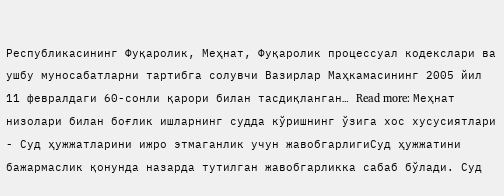Республикасининг Фуқаролик, Меҳнат, Фуқаролик процессуал кодекслари ва ушбу муносабатларни тартибга солувчи Вазирлар Маҳкамасининг 2005 йил 11 февралдаги 60-сонли қарори билан тасдиқланган… Read more: Меҳнат низолари билан боғлик ишларнинг судда кўришнинг ўзига хос хусусиятлари
- Суд ҳужжатларини ижро этмаганлик учун жавобгарлигиСуд ҳужжатини бажармаслик қонунда назарда тутилган жавобгарликка сабаб бўлади. Суд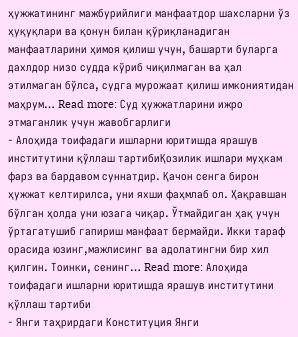ҳужжатининг мажбурийлиги манфаатдор шахсларни ўз ҳуқуқлари ва қонун билан қўриқланадиган манфаатларини ҳимоя қилиш учун, башарти буларга дахлдор низо судда кўриб чиқилмаган ва ҳал этилмаган бўлса, судга мурожаат қилиш имкониятидан маҳрум… Read more: Суд ҳужжатларини ижро этмаганлик учун жавобгарлиги
- Алоҳида тоифадаги ишларни юритишда ярашув институтини қўллаш тартибиҚозилик ишлари муҳкам фарз ва бардавом суннатдир. Қачон сенга бирон ҳужжат келтирилса, уни яхши фаҳмлаб ол. Ҳақравшан бўлган ҳолда уни юзага чиқар. Ўтмайдиган ҳақ учун ўртагатушиб гапириш манфаат бермайди. Икки тараф орасида юзинг,мажлисинг ва адолатингни бир хил қилгин. Тоинки, сенинг… Read more: Алоҳида тоифадаги ишларни юритишда ярашув институтини қўллаш тартиби
- Янги таҳрирдаги Конституция Янги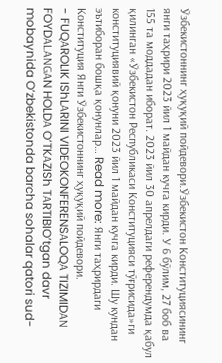Ўзбекистоннинг ҳуқуқий пойдевори.Ўзбекистон Конституциясининг янги таҳрири 2023 йил 1 майдан кучга кирди. У 6 бўлим, 27 боб ва 155 та моддадан иборат. 2023 йил 30 апрелдаги референдумда қабул қилинган «Ўзбекистон Республикаси Конституцияси тўғрисида»ги конституциявий қонуни 2023 йил 1 майдан кучга кирди. Шу кундан эътиборан бошқа қонунлар… Read more: Янги таҳрирдаги Конституция Янги Ўзбекистоннинг ҳуқуқий пойдевори.
- FUQАROLIK IShLАRINI VIDEOKONFERENSАLOQА TIZIMIDАN FOYDАLАNGАN HOLDА OʼTKАZISh TАRTIBIOʼtgan davr mobaynida Oʼzbekistonda barcha sohalar qatori sud-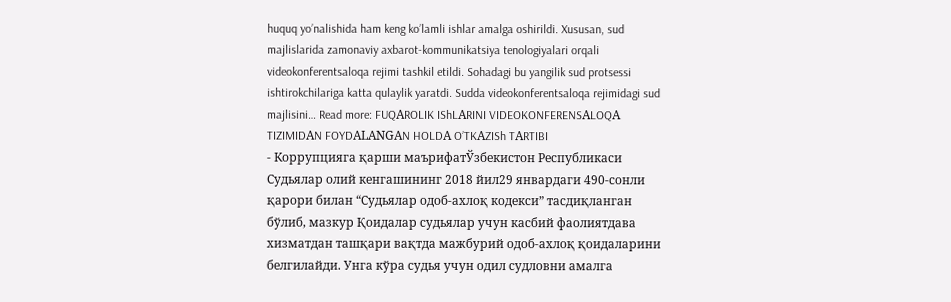huquq yoʼnalishida ham keng koʼlamli ishlar amalga oshirildi. Xususan, sud majlislarida zamonaviy axbarot-kommunikatsiya tenologiyalari orqali videokonferentsaloqa rejimi tashkil etildi. Sohadagi bu yangilik sud protsessi ishtirokchilariga katta qulaylik yaratdi. Sudda videokonferentsaloqa rejimidagi sud majlisini… Read more: FUQАROLIK IShLАRINI VIDEOKONFERENSАLOQА TIZIMIDАN FOYDАLАNGАN HOLDА OʼTKАZISh TАRTIBI
- Коррупцияга қарши маърифатЎзбекистон Республикаси Судьялар олий кенгашининг 2018 йил29 январдаги 490-сонли қарори билан “Судьялар одоб-ахлоқ кодекси” тасдиқланган бўлиб, мазкур Қоидалар судьялар учун касбий фаолиятдава хизматдан ташқари вақтда мажбурий одоб-ахлоқ қоидаларини белгилайди. Унга кўра судья учун одил судловни амалга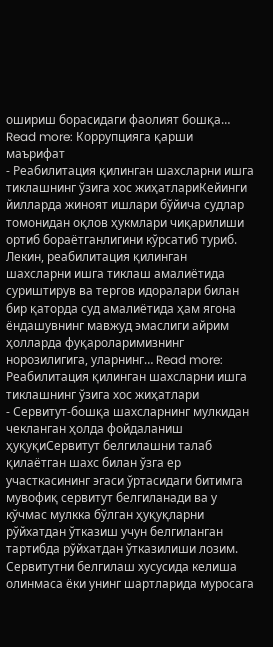ошириш борасидаги фаолият бошқа… Read more: Коррупцияга қарши маърифат
- Реабилитация қилинган шахсларни ишга тиклашнинг ўзига хос жиҳатлариКейинги йилларда жиноят ишлари бўйича судлар томонидан оқлов ҳукмлари чиқарилиши ортиб бораётганлигини кўрсатиб туриб. Лекин, реабилитация қилинган шахсларни ишга тиклаш амалиётида суриштирув ва тергов идоралари билан бир қаторда суд амалиётида ҳам ягона ёндашувнинг мавжуд эмаслиги айрим ҳолларда фуқароларимизнинг норозилигига, уларнинг… Read more: Реабилитация қилинган шахсларни ишга тиклашнинг ўзига хос жиҳатлари
- Сервитут-бошқа шахсларнинг мулкидан чекланган ҳолда фойдаланиш ҳуқуқиСервитут белгилашни талаб қилаётган шахс билан ўзга ер участкасининг эгаси ўртасидаги битимга мувофиқ сервитут белгиланади ва у кўчмас мулкка бўлган ҳуқуқларни рўйхатдан ўтказиш учун белгиланган тартибда рўйхатдан ўтказилиши лозим. Сервитутни белгилаш хусусида келиша олинмаса ёки унинг шартларида муросага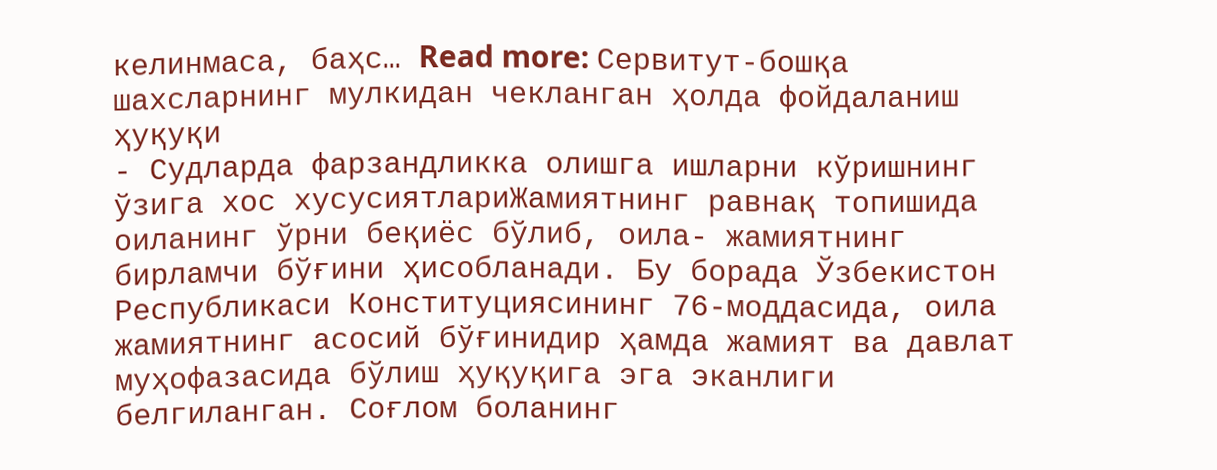келинмаса, баҳс… Read more: Сервитут-бошқа шахсларнинг мулкидан чекланган ҳолда фойдаланиш ҳуқуқи
- Судларда фарзандликка олишга ишларни кўришнинг ўзига хос хусусиятлариЖамиятнинг равнақ топишида оиланинг ўрни беқиёс бўлиб, оила- жамиятнинг бирламчи бўғини ҳисобланади. Бу борада Ўзбекистон Республикаси Конституциясининг 76-моддасида, оила жамиятнинг асосий бўғинидир ҳамда жамият ва давлат муҳофазасида бўлиш ҳуқуқига эга эканлиги белгиланган. Соғлом боланинг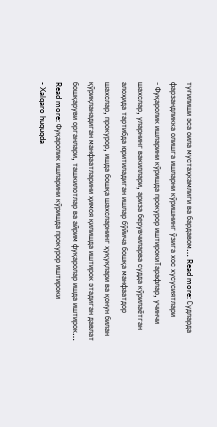туғилиши эса оила мустаҳкамлиги ва бардавом… Read more: Судларда фарзандликка олишга ишларни кўришнинг ўзига хос хусусиятлари
- Фуқаролик ишларини кўришда прокурор иштирокиТарафлар, учинчи шахслар, уларнинг вакиллари, ариза берувчиларва судда кўрилаётган алоҳида тартибда юритиладиган ишлар бўйича бошқа манфаатдор шахслар, прокурор, ишда бошқа шахсларнинг ҳуқуқлари ва қонун билан қўриқланадиган манфаатларини ҳимоя қилишда иштирок этадиган давлат бошқаруви органлари, ташкилотлар ва айрим фуқаролар ишда иштирок… Read more: Фуқаролик ишларини кўришда прокурор иштироки
- Xalqaro huquqda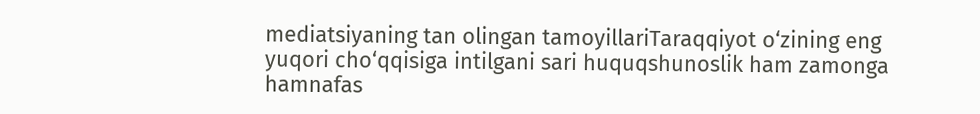mediatsiyaning tan olingan tamoyillariTaraqqiyot o‘zining eng yuqori cho‘qqisiga intilgani sari huquqshunoslik ham zamonga hamnafas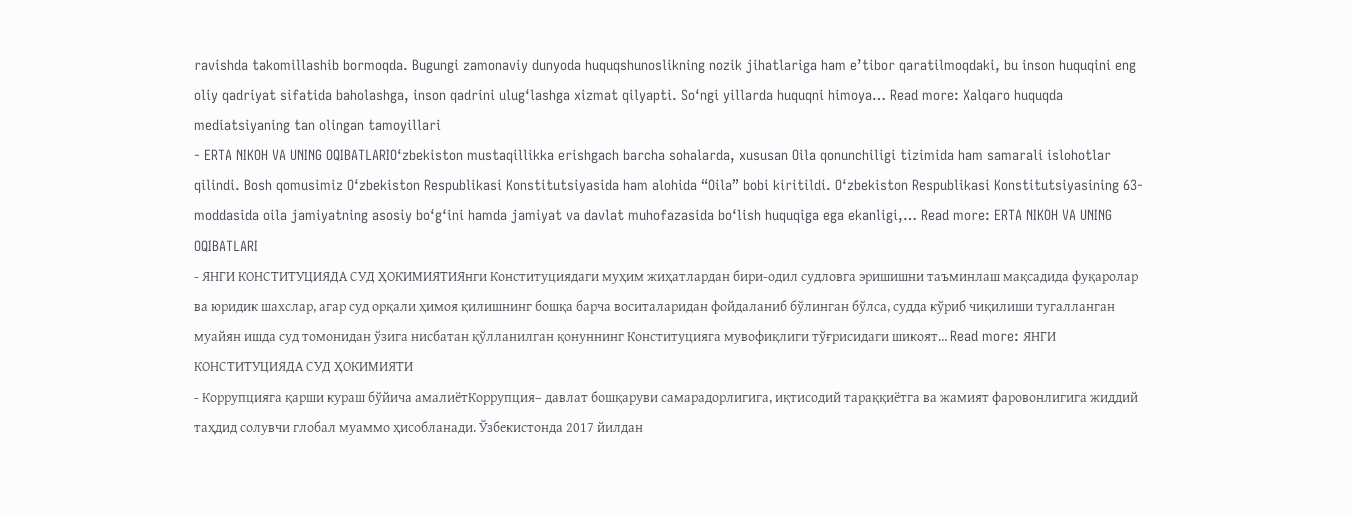ravishda takomillashib bormoqda. Bugungi zamonaviy dunyoda huquqshunoslikning nozik jihatlariga ham e’tibor qaratilmoqdaki, bu inson huquqini eng oliy qadriyat sifatida baholashga, inson qadrini ulug‘lashga xizmat qilyapti. So‘ngi yillarda huquqni himoya… Read more: Xalqaro huquqda mediatsiyaning tan olingan tamoyillari
- ERTA NIKOH VA UNING OQIBATLARIO‘zbekiston mustaqillikka erishgach barcha sohalarda, xususan Oila qonunchiligi tizimida ham samarali islohotlar qilindi. Bosh qomusimiz O‘zbekiston Respublikasi Konstitutsiyasida ham alohida “Oila” bobi kiritildi. O‘zbekiston Respublikasi Konstitutsiyasining 63-moddasida oila jamiyatning asosiy bo‘g‘ini hamda jamiyat va davlat muhofazasida bo‘lish huquqiga ega ekanligi,… Read more: ERTA NIKOH VA UNING OQIBATLARI
- ЯНГИ КОНСТИТУЦИЯДА СУД ҲОКИМИЯТИЯнги Конституциядаги муҳим жиҳатлардан бири-одил судловга эришишни таъминлаш мақсадида фуқаролар ва юридик шахслар, агар суд орқали ҳимоя қилишнинг бошқа барча воситаларидан фойдаланиб бўлинган бўлса, судда кўриб чиқилиши тугалланган муайян ишда суд томонидан ўзига нисбатан қўлланилган қонуннинг Конституцияга мувофиқлиги тўғрисидаги шикоят… Read more: ЯНГИ КОНСТИТУЦИЯДА СУД ҲОКИМИЯТИ
- Коррупцияга қарши кураш бўйича амалиётКоррупция– давлат бошқаруви самарадорлигига, иқтисодий тараққиётга ва жамият фаровонлигига жиддий таҳдид солувчи глобал муаммо ҳисобланади. Ўзбекистонда 2017 йилдан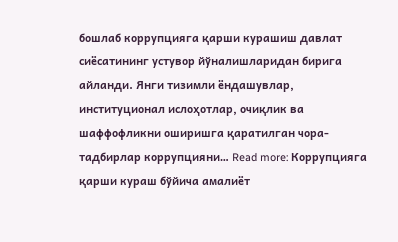бошлаб коррупцияга қарши курашиш давлат сиёсатининг устувор йўналишларидан бирига айланди. Янги тизимли ёндашувлар, институционал ислоҳотлар, очиқлик ва шаффофликни оширишга қаратилган чора-тадбирлар коррупцияни… Read more: Коррупцияга қарши кураш бўйича амалиёт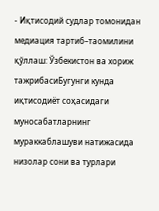- Иқтисодий судлар томoнидан медиация тартиб–таомилини қўллаш: Ўзбекистон ва хориж тажрибасиБугунги кунда иқтисодиёт соҳасидаги муносабатларнинг мураккаблашуви натижасида низолар сони ва турлари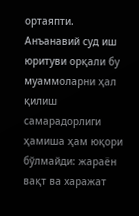ортаяпти. Анъанавий суд иш юритуви орқали бу муаммоларни ҳал қилиш самарадорлиги ҳамиша ҳам юқори бўлмайди: жараён вақт ва харажат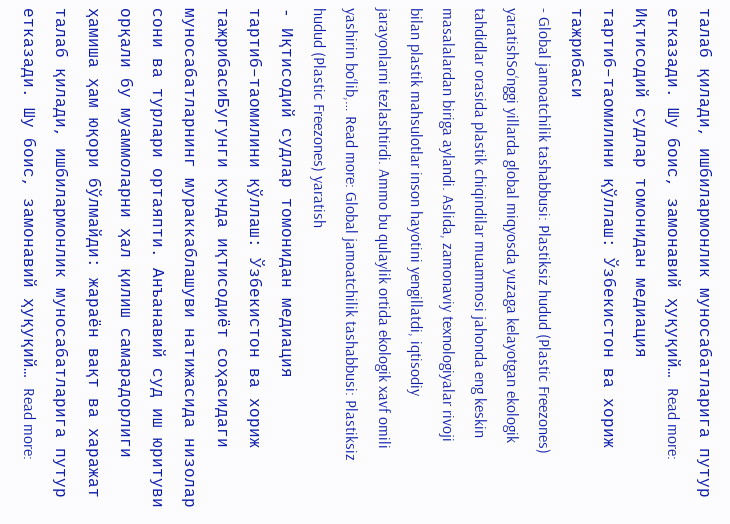талаб қилади, ишбилармонлик муносабатларига путур етказади. Шу боис, замонавий ҳуқуқий… Read more: Иқтисодий судлар томoнидан медиация тартиб–таомилини қўллаш: Ўзбекистон ва хориж тажрибаси
- Global jamoatchilik tashabbusi: Plastiksiz hudud (Plastic Freezones) yaratishSo‘nggi yillarda global miqyosda yuzaga kelayotgan ekologik tahdidlar orasida plastik chiqindilar muammosi jahonda eng keskin masalalardan biriga aylandi. Aslida, zamonaviy texnologiyalar rivoji bilan plastik mahsulotlar inson hayotini yengillatdi, iqtisodiy jarayonlarni tezlashtirdi. Ammo bu qulaylik ortida ekologik xavf omili yashirin bo‘lib,… Read more: Global jamoatchilik tashabbusi: Plastiksiz hudud (Plastic Freezones) yaratish
- Иқтисодий судлар томoнидан медиация тартиб–таомилини қўллаш: Ўзбекистон ва хориж тажрибасиБугунги кунда иқтисодиёт соҳасидаги муносабатларнинг мураккаблашуви натижасида низолар сони ва турлари ортаяпти. Анъанавий суд иш юритуви орқали бу муаммоларни ҳал қилиш самарадорлиги ҳамиша ҳам юқори бўлмайди: жараён вақт ва харажат талаб қилади, ишбилармонлик муносабатларига путур етказади. Шу боис, замонавий ҳуқуқий… Read more: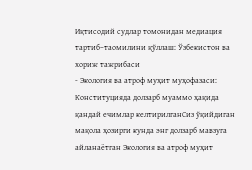Иқтисодий судлар томoнидан медиация тартиб–таомилини қўллаш: Ўзбекистон ва хориж тажрибаси
- Экология ва атроф муҳит муҳофазаси: Конституцияда долзарб муаммо ҳақида қандай ечимлар келтирилганСиз ўқийдиган мақола ҳозирги кунда энг долзарб мавзуга айланаётган Экология ва атроф муҳит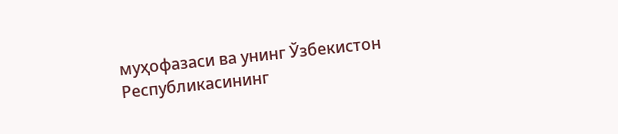муҳофазаси ва унинг Ўзбекистон Республикасининг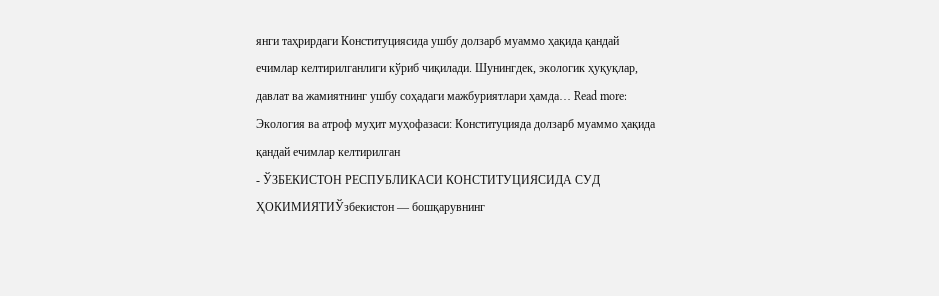янги таҳрирдаги Конституциясида ушбу долзарб муаммо ҳақида қандай ечимлар келтирилганлиги кўриб чиқилади. Шунингдек, экологик ҳуқуқлар, давлат ва жамиятнинг ушбу соҳадаги мажбуриятлари ҳамда… Read more: Экология ва атроф муҳит муҳофазаси: Конституцияда долзарб муаммо ҳақида қандай ечимлар келтирилган
- ЎЗБЕКИСТОН РЕСПУБЛИКАСИ КОНСТИТУЦИЯСИДА СУД ҲОКИМИЯТИЎзбекистон — бошқарувнинг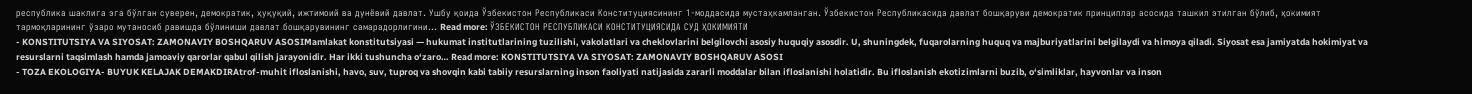республика шаклига эга бўлган суверен, демократик, ҳуқуқий, ижтимоий ва дунёвий давлат. Ушбу қоида Ўзбекистон Республикаси Конституциясининг 1-моддасида мустаҳкамланган. Ўзбекистон Республикасида давлат бошқаруви демократик принциплар асосида ташкил этилган бўлиб, ҳокимият тармоқларининг ўзаро мутаносиб равишда бўлиниши давлат бошқарувининг самарадорлигини… Read more: ЎЗБЕКИСТОН РЕСПУБЛИКАСИ КОНСТИТУЦИЯСИДА СУД ҲОКИМИЯТИ
- KONSTITUTSIYA VA SIYOSAT: ZAMONAVIY BOSHQARUV ASOSIMamlakat konstitutsiyasi — hukumat institutlarining tuzilishi, vakolatlari va cheklovlarini belgilovchi asosiy huquqiy asosdir. U, shuningdek, fuqarolarning huquq va majburiyatlarini belgilaydi va himoya qiladi. Siyosat esa jamiyatda hokimiyat va resurslarni taqsimlash hamda jamoaviy qarorlar qabul qilish jarayonidir. Har ikki tushuncha o‘zaro… Read more: KONSTITUTSIYA VA SIYOSAT: ZAMONAVIY BOSHQARUV ASOSI
- TOZA EKOLOGIYA- BUYUK KELAJAK DEMAKDIRAtrof-muhit ifloslanishi, havo, suv, tuproq va shovqin kabi tabiiy resurslarning inson faoliyati natijasida zararli moddalar bilan ifloslanishi holatidir. Bu ifloslanish ekotizimlarni buzib, o‘simliklar, hayvonlar va inson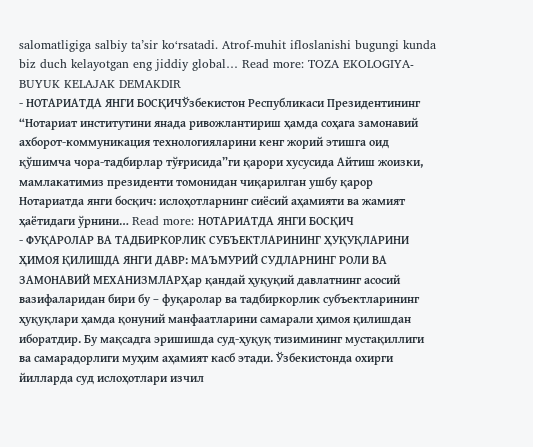salomatligiga salbiy ta’sir ko‘rsatadi. Atrof-muhit ifloslanishi bugungi kunda biz duch kelayotgan eng jiddiy global… Read more: TOZA EKOLOGIYA- BUYUK KELAJAK DEMAKDIR
- НОТАРИАТДА ЯНГИ БОСҚИЧЎзбекистон Республикаси Президентининг “Нотариат институтини янада ривожлантириш ҳамда соҳага замонавий ахборот-коммуникация технологияларини кенг жорий этишга оид қўшимча чора-тадбирлар тўғрисида”ги қарори хусусида Айтиш жоизки, мамлакатимиз президенти томонидан чиқарилган ушбу қарор Нотариатда янги босқич: ислоҳотларнинг сиёсий аҳамияти ва жамият ҳаётидаги ўрнини… Read more: НОТАРИАТДА ЯНГИ БОСҚИЧ
- ФУҚАРОЛАР ВА ТАДБИРКОРЛИК СУБЪЕКТЛАРИНИНГ ҲУҚУҚЛАРИНИ ҲИМОЯ ҚИЛИШДА ЯНГИ ДАВР: МАЪМУРИЙ СУДЛАРНИНГ РОЛИ ВА ЗАМОНАВИЙ МЕХАНИЗМЛАРҲар қандай ҳуқуқий давлатнинг асосий вазифаларидан бири бу – фуқаролар ва тадбиркорлик субъектларининг ҳуқуқлари ҳамда қонуний манфаатларини самарали ҳимоя қилишдан иборатдир. Бу мақсадга эришишда суд-ҳуқуқ тизимининг мустақиллиги ва самарадорлиги муҳим аҳамият касб этади. Ўзбекистонда охирги йилларда суд ислоҳотлари изчил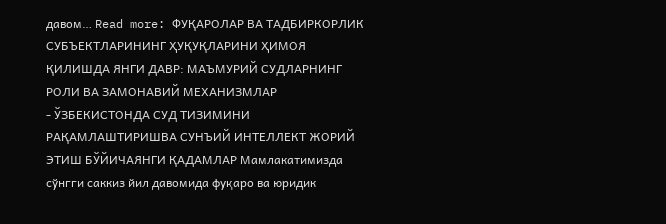давом… Read more: ФУҚАРОЛАР ВА ТАДБИРКОРЛИК СУБЪЕКТЛАРИНИНГ ҲУҚУҚЛАРИНИ ҲИМОЯ ҚИЛИШДА ЯНГИ ДАВР: МАЪМУРИЙ СУДЛАРНИНГ РОЛИ ВА ЗАМОНАВИЙ МЕХАНИЗМЛАР
- ЎЗБЕКИСТОНДА СУД ТИЗИМИНИ РАҚАМЛАШТИРИШВА СУНЪИЙ ИНТЕЛЛЕКТ ЖОРИЙ ЭТИШ БЎЙИЧАЯНГИ ҚАДАМЛАР Мамлакатимизда сўнгги саккиз йил давомида фуқаро ва юридик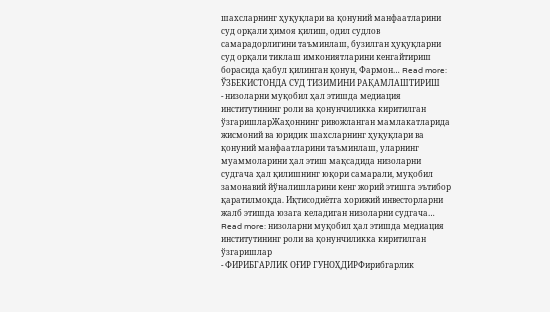шахсларнинг ҳуқуқлари ва қонуний манфаатларини суд орқали ҳимоя қилиш, одил судлов самарадорлигини таъминлаш, бузилган ҳуқуқларни суд орқали тиклаш имкониятларини кенгайтириш борасида қабул қилинган қонун, Фармон… Read more: ЎЗБЕКИСТОНДА СУД ТИЗИМИНИ РАҚАМЛАШТИРИШ
- низоларни муқобил ҳал этишда медиация институтининг роли ва қонунчиликка киритилган ўзгаришларЖаҳоннинг ривожланган мамлакатларида жисмоний ва юридик шахсларнинг ҳуқуқлари ва қонуний манфаатларини таъминлаш, уларнинг муаммоларини ҳал этиш мақсадида низоларни судгача ҳал қилишнинг юқори самарали, муқобил замонавий йўналишларини кенг жорий этишга эътибор қаратилмоқда. Иқтисодиётга хорижий инвесторларни жалб этишда юзага келадиган низоларни судгача… Read more: низоларни муқобил ҳал этишда медиация институтининг роли ва қонунчиликка киритилган ўзгаришлар
- ФИРИБГАРЛИК ОҒИР ГУНОҲДИРФирибгарлик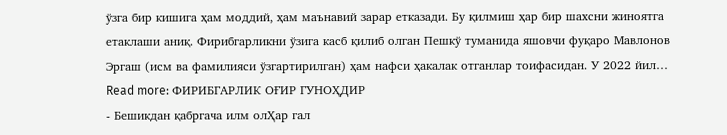ўзга бир кишига ҳам моддий, ҳам маънавий зарар етказади. Бу қилмиш ҳар бир шахсни жиноятга етаклаши аниқ. Фирибгарликни ўзига касб қилиб олган Пешкў туманида яшовчи фуқаро Мавлонов Эргаш (исм ва фамилияси ўзгартирилган) ҳам нафси ҳакалак отганлар тоифасидан. У 2022 йил… Read more: ФИРИБГАРЛИК ОҒИР ГУНОҲДИР
- Бешикдан қабргача илм олҲар гал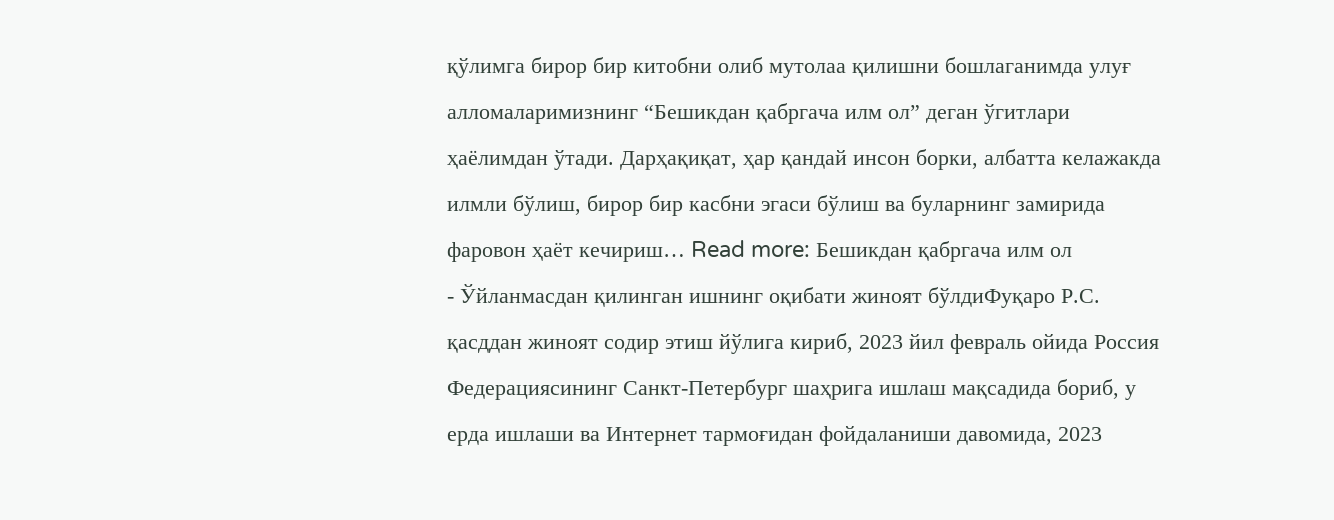қўлимга бирор бир китобни олиб мутолаа қилишни бошлаганимда улуғ алломаларимизнинг “Бешикдан қабргача илм ол” деган ўгитлари ҳаёлимдан ўтади. Дарҳақиқат, ҳар қандай инсон борки, албатта келажакда илмли бўлиш, бирор бир касбни эгаси бўлиш ва буларнинг замирида фаровон ҳаёт кечириш… Read more: Бешикдан қабргача илм ол
- Ўйланмасдан қилинган ишнинг оқибати жиноят бўлдиФуқаро Р.С. қасддан жиноят содир этиш йўлига кириб, 2023 йил февраль ойида Россия Федерациясининг Санкт-Петербург шаҳрига ишлаш мақсадида бориб, у ерда ишлаши ва Интернет тармоғидан фойдаланиши давомида, 2023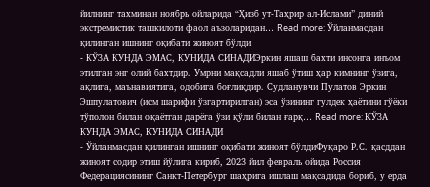йилнинг тахминан ноябрь ойларида “Ҳизб ут-Таҳрир ал-Ислами” диний экстремистик ташкилоти фаол аъзоларидан… Read more: Ўйланмасдан қилинган ишнинг оқибати жиноят бўлди
- КЎЗА КУНДА ЭМАС, КУНИДА СИНАДИЭркин яшаш бахти инсонга инъом этилган энг олий бахтдир. Умрни мақсадли яшаб ўтиш ҳар кимнинг ўзига, ақлига, маънавиятига, одобига боғлиқдир. Судланувчи Пулатов Эркин Эшпулатович (исм шарифи ўзгартирилган) эса ўзининг гулдек ҳаётини гўёки тўполон билан оқаётган дарёга ўзи қўли билан ғарқ… Read more: КЎЗА КУНДА ЭМАС, КУНИДА СИНАДИ
- Ўйланмасдан қилинган ишнинг оқибати жиноят бўлдиФуқаро Р.С. қасддан жиноят содир этиш йўлига кириб, 2023 йил февраль ойида Россия Федерациясининг Санкт-Петербург шаҳрига ишлаш мақсадида бориб, у ерда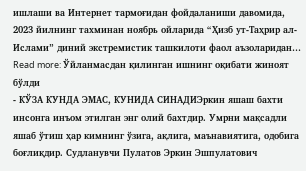ишлаши ва Интернет тармоғидан фойдаланиши давомида, 2023 йилнинг тахминан ноябрь ойларида “Ҳизб ут-Таҳрир ал-Ислами” диний экстремистик ташкилоти фаол аъзоларидан… Read more: Ўйланмасдан қилинган ишнинг оқибати жиноят бўлди
- КЎЗА КУНДА ЭМАС, КУНИДА СИНАДИЭркин яшаш бахти инсонга инъом этилган энг олий бахтдир. Умрни мақсадли яшаб ўтиш ҳар кимнинг ўзига, ақлига, маънавиятига, одобига боғлиқдир. Судланувчи Пулатов Эркин Эшпулатович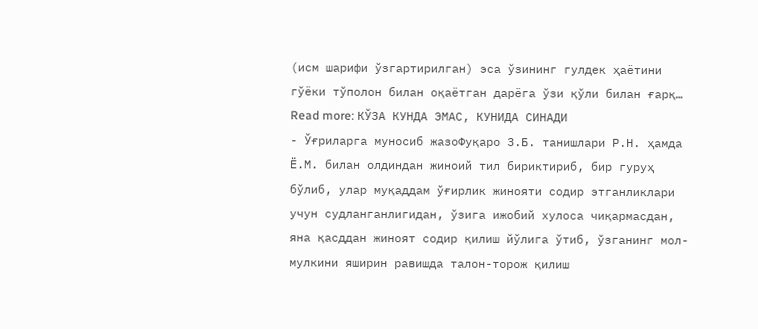(исм шарифи ўзгартирилган) эса ўзининг гулдек ҳаётини гўёки тўполон билан оқаётган дарёга ўзи қўли билан ғарқ… Read more: КЎЗА КУНДА ЭМАС, КУНИДА СИНАДИ
- Ўғриларга муносиб жазоФуқаро З.Б. танишлари Р.Н. ҳамда Ё.М. билан олдиндан жиноий тил бириктириб, бир гуруҳ бўлиб, улар муқаддам ўғирлик жинояти содир этганликлари учун судланганлигидан, ўзига ижобий хулоса чиқармасдан, яна қасддан жиноят содир қилиш йўлига ўтиб, ўзганинг мол-мулкини яширин равишда талон-торож қилиш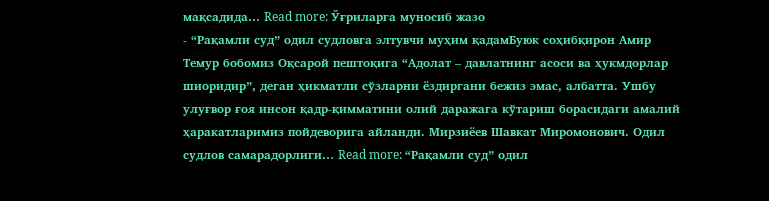мақсадида… Read more: Ўғриларга муносиб жазо
- “Рақамли суд” одил судловга элтувчи муҳим қадамБуюк соҳибқирон Амир Темур бобомиз Оқсарой пештоқига “Адолат – давлатнинг асоси ва ҳукмдорлар шиоридир”, деган ҳикматли сўзларни ёздиргани бежиз эмас, албатта. Ушбу улуғвор ғоя инсон қадр-қимматини олий даражага кўтариш борасидаги амалий ҳаракатларимиз пойдеворига айланди. Мирзиёев Шавкат Миромонович. Одил судлов самарадорлиги… Read more: “Рақамли суд” одил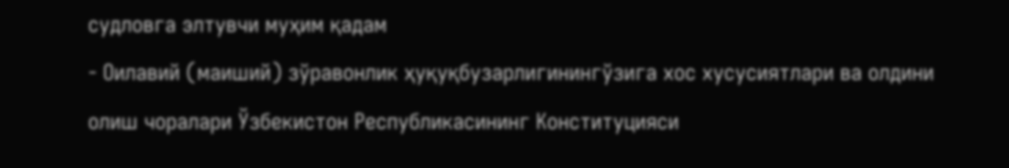судловга элтувчи муҳим қадам
- Оилавий (маиший) зўравонлик ҳуқуқбузарлигинингўзига хос хусусиятлари ва олдини олиш чоралари Ўзбекистон Республикасининг Конституцияси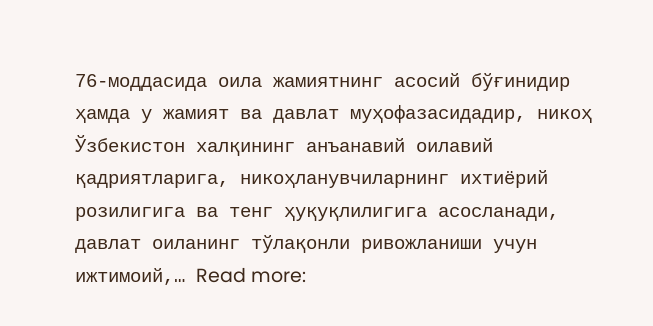76-моддасида оила жамиятнинг асосий бўғинидир ҳамда у жамият ва давлат муҳофазасидадир, никоҳ Ўзбекистон халқининг анъанавий оилавий қадриятларига, никоҳланувчиларнинг ихтиёрий розилигига ва тенг ҳуқуқлилигига асосланади, давлат оиланинг тўлақонли ривожланиши учун ижтимоий,… Read more: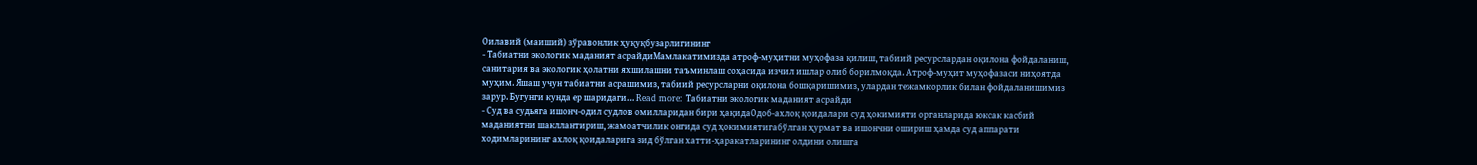Оилавий (маиший) зўравонлик ҳуқуқбузарлигининг
- Табиатни экологик маданият асрайдиМамлакатимизда атроф-муҳитни муҳофаза қилиш, табиий ресурслардан оқилона фойдаланиш, санитария ва экологик ҳолатни яхшилашни таъминлаш соҳасида изчил ишлар олиб борилмоқда. Атроф-муҳит муҳофазаси ниҳоятда муҳим. Яшаш учун табиатни асрашимиз, табиий ресурсларни оқилона бошқаришимиз, улардан тежамкорлик билан фойдаланишимиз зарур. Бугунги кунда ер шаридаги… Read more: Табиатни экологик маданият асрайди
- Суд ва судьяга ишонч-одил судлов омилларидан бири ҳақидаОдоб-ахлоқ қоидалари суд ҳокимияти органларида юксак касбий маданиятни шакллантириш, жамоатчилик онгида суд ҳокимиятигабўлган ҳурмат ва ишончни ошириш ҳамда суд аппарати ходимларининг ахлоқ қоидаларига зид бўлган хатти-ҳаракатларининг олдини олишга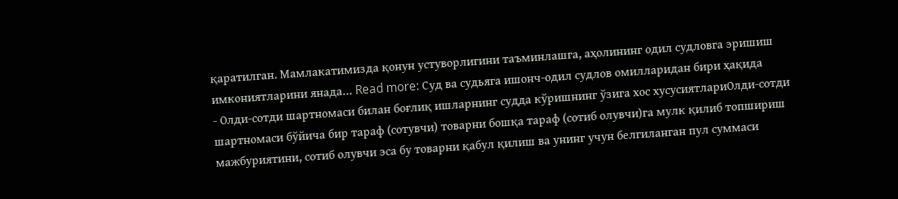қаратилган. Мамлакатимизда қонун устуворлигини таъминлашга, аҳолининг одил судловга эришиш имкониятларини янада… Read more: Суд ва судьяга ишонч-одил судлов омилларидан бири ҳақида
- Олди-сотди шартномаси билан боғлиқ ишларнинг судда кўришнинг ўзига хос хусусиятлариОлди-сотди шартномаси бўйича бир тараф (сотувчи) товарни бошқа тараф (сотиб олувчи)га мулк қилиб топшириш мажбуриятини, сотиб олувчи эса бу товарни қабул қилиш ва унинг учун белгиланган пул суммаси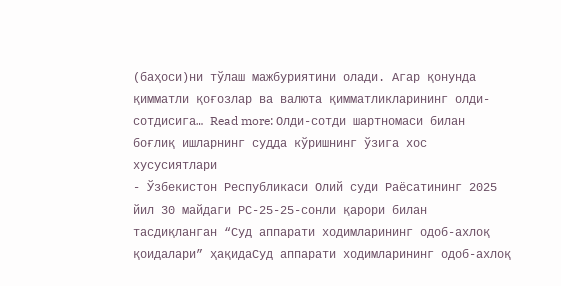(баҳоси)ни тўлаш мажбуриятини олади. Агар қонунда қимматли қоғозлар ва валюта қимматликларининг олди-сотдисига… Read more: Олди-сотди шартномаси билан боғлиқ ишларнинг судда кўришнинг ўзига хос хусусиятлари
- Ўзбекистон Республикаси Олий суди Раёсатининг 2025 йил 30 майдаги РС-25-25-сонли қарори билан тасдиқланган “Суд аппарати ходимларининг одоб-ахлоқ қоидалари” ҳақидаСуд аппарати ходимларининг одоб-ахлоқ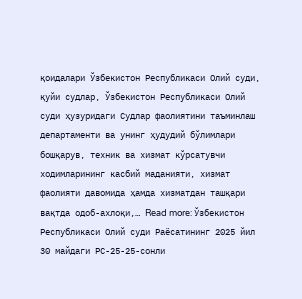қоидалари Ўзбекистон Республикаси Олий суди, қуйи судлар, Ўзбекистон Республикаси Олий суди ҳузуридаги Судлар фаолиятини таъминлаш департаменти ва унинг ҳудудий бўлимлари бошқарув, техник ва хизмат кўрсатувчи ходимларининг касбий маданияти, хизмат фаолияти давомида ҳамда хизматдан ташқари вақтда одоб-ахлоқи,… Read more: Ўзбекистон Республикаси Олий суди Раёсатининг 2025 йил 30 майдаги РС-25-25-сонли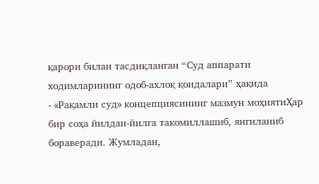қарори билан тасдиқланган “Суд аппарати ходимларининг одоб-ахлоқ қоидалари” ҳақида
- «Рақамли суд» концепциясининг мазмун моҳиятиҲар бир соҳа йилдан-йилга такомиллашиб, янгиланиб бораверади. Жумладан,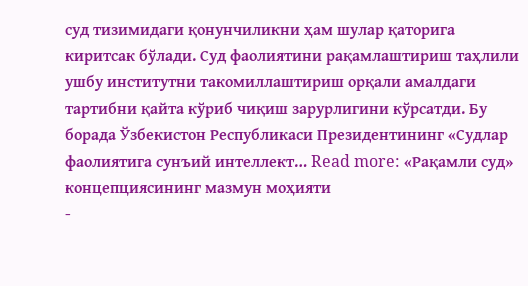суд тизимидаги қонунчиликни ҳам шулар қаторига киритсак бўлади. Суд фаолиятини рақамлаштириш таҳлили ушбу институтни такомиллаштириш орқали амалдаги тартибни қайта кўриб чиқиш зарурлигини кўрсатди. Бу борада Ўзбекистон Республикаси Президентининг «Судлар фаолиятига сунъий интеллект… Read more: «Рақамли суд» концепциясининг мазмун моҳияти
-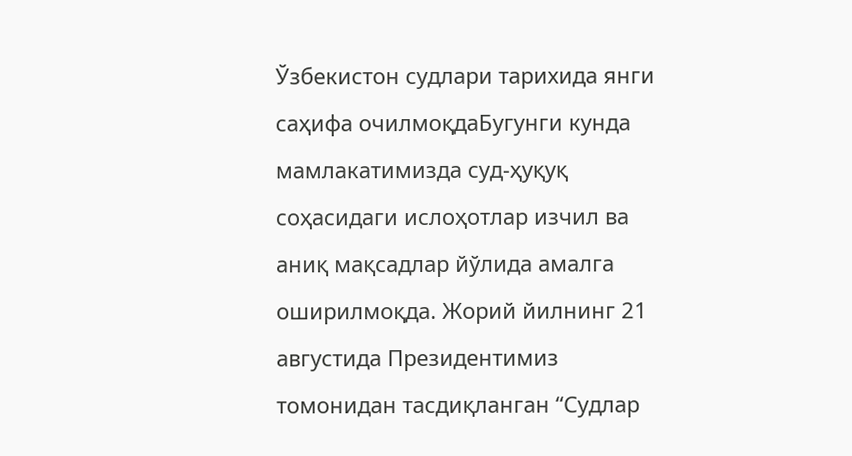Ўзбекистон судлари тарихида янги саҳифа очилмоқдаБугунги кунда мамлакатимизда суд-ҳуқуқ соҳасидаги ислоҳотлар изчил ва аниқ мақсадлар йўлида амалга оширилмоқда. Жорий йилнинг 21 августида Президентимиз томонидан тасдиқланган “Судлар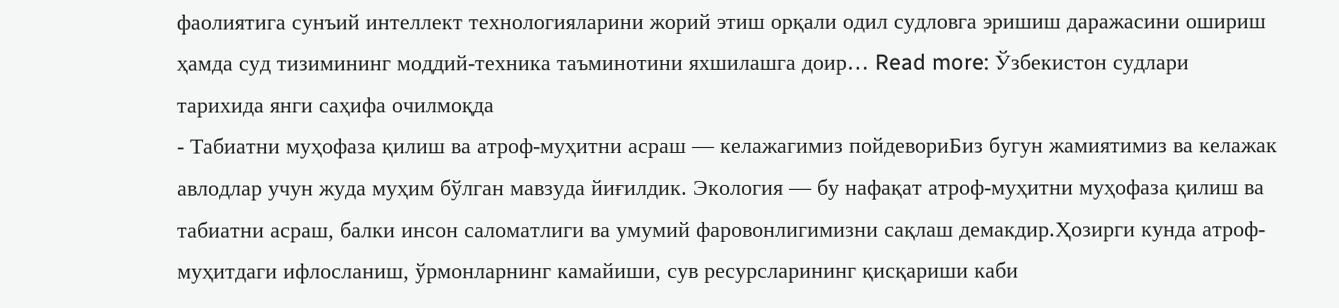фаолиятига сунъий интеллект технологияларини жорий этиш орқали одил судловга эришиш даражасини ошириш ҳамда суд тизимининг моддий-техника таъминотини яхшилашга доир… Read more: Ўзбекистон судлари тарихида янги саҳифа очилмоқда
- Табиатни муҳофаза қилиш ва атроф-муҳитни асраш — келажагимиз пойдевориБиз бугун жамиятимиз ва келажак авлодлар учун жуда муҳим бўлган мавзуда йиғилдик. Экология — бу нафақат атроф-муҳитни муҳофаза қилиш ва табиатни асраш, балки инсон саломатлиги ва умумий фаровонлигимизни сақлаш демакдир.Ҳозирги кунда атроф-муҳитдаги ифлосланиш, ўрмонларнинг камайиши, сув ресурсларининг қисқариши каби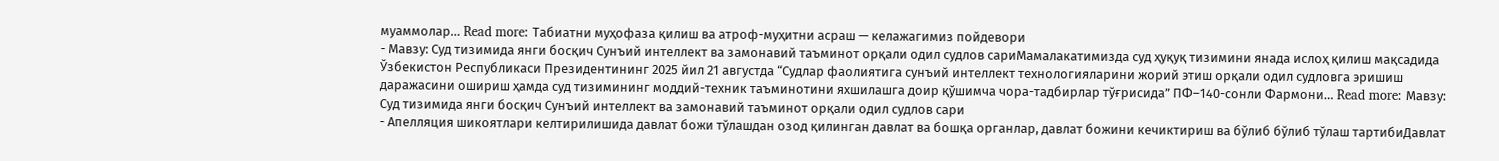муаммолар… Read more: Табиатни муҳофаза қилиш ва атроф-муҳитни асраш — келажагимиз пойдевори
- Мавзу: Суд тизимида янги босқич Сунъий интеллект ва замонавий таъминот орқали одил судлов сариМамалакатимизда суд ҳуқуқ тизимини янада ислоҳ қилиш мақсадида Ўзбекистон Республикаси Президентининг 2025 йил 21 августда “Судлар фаолиятига сунъий интеллект технологияларини жорий этиш орқали одил судловга эришиш даражасини ошириш ҳамда суд тизимининг моддий-техник таъминотини яхшилашга доир қўшимча чора-тадбирлар тўғрисида” ПФ–140-сонли Фармони… Read more: Мавзу: Суд тизимида янги босқич Сунъий интеллект ва замонавий таъминот орқали одил судлов сари
- Апелляция шикоятлари келтирилишида давлат божи тўлашдан озод қилинган давлат ва бошқа органлар, давлат божини кечиктириш ва бўлиб бўлиб тўлаш тартибиДавлат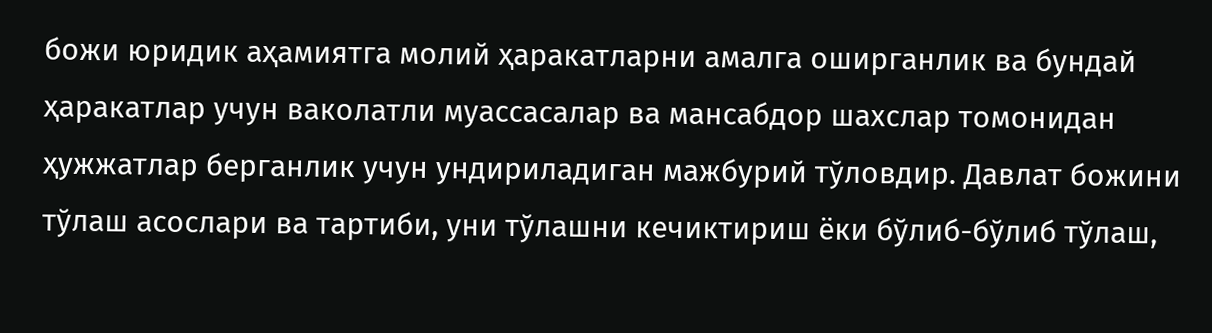божи юридик аҳамиятга молий ҳаракатларни амалга оширганлик ва бундай ҳаракатлар учун ваколатли муассасалар ва мансабдор шахслар томонидан ҳужжатлар берганлик учун ундириладиган мажбурий тўловдир. Давлат божини тўлаш асослари ва тартиби, уни тўлашни кечиктириш ёки бўлиб-бўлиб тўлаш,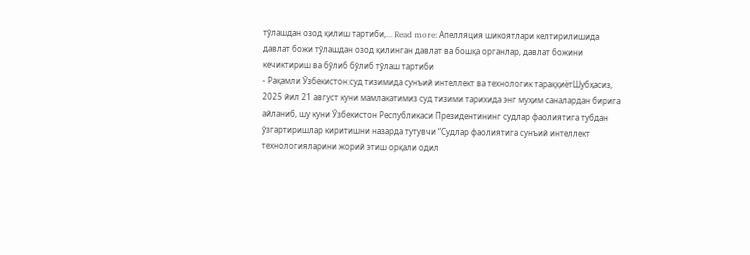тўлашдан озод қилиш тартиби,… Read more: Апелляция шикоятлари келтирилишида давлат божи тўлашдан озод қилинган давлат ва бошқа органлар, давлат божини кечиктириш ва бўлиб бўлиб тўлаш тартиби
- Рақамли Ўзбекистон:суд тизимида сунъий интеллект ва технологик тараққиётШубҳасиз, 2025 йил 21 август куни мамлакатимиз суд тизими тарихида энг муҳим саналардан бирига айланиб, шу куни Ўзбекистон Республикаси Президентининг судлар фаолиятига тубдан ўзгартиришлар киритишни назарда тутувчи “Судлар фаолиятига сунъий интеллект технологияларини жорий этиш орқали одил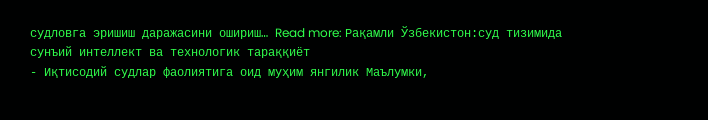судловга эришиш даражасини ошириш… Read more: Рақамли Ўзбекистон:суд тизимида сунъий интеллект ва технологик тараққиёт
- Иқтисодий судлар фаолиятига оид муҳим янгилик Маълумки,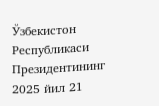Ўзбекистон Республикаси Президентининг 2025 йил 21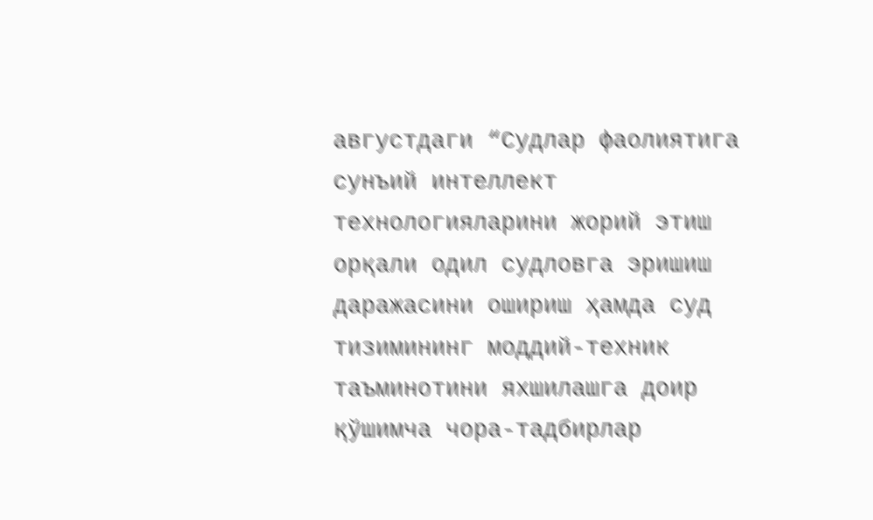августдаги “Судлар фаолиятига сунъий интеллект технологияларини жорий этиш орқали одил судловга эришиш даражасини ошириш ҳамда суд тизимининг моддий-техник таъминотини яхшилашга доир қўшимча чора-тадбирлар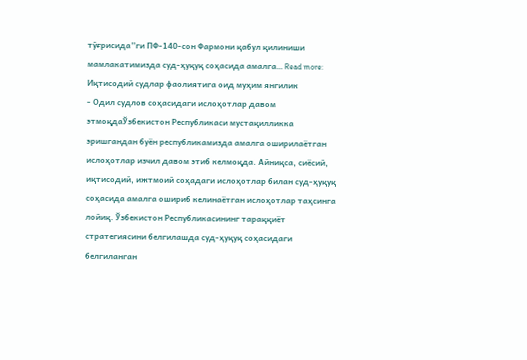тўғрисида”ги ПФ-140-сон Фармони қабул қилиниши мамлакатимизда суд-ҳуқуқ соҳасида амалга… Read more: Иқтисодий судлар фаолиятига оид муҳим янгилик
- Одил судлов соҳасидаги ислоҳотлар давом этмоқдаЎзбекистон Республикаси мустақилликка эришгандан буён республикамизда амалга оширилаётган ислоҳотлар изчил давом этиб келмоқда. Айниқса, сиёсий, иқтисодий, ижтмоий соҳадаги ислоҳотлар билан суд-ҳуқуқ соҳасида амалга ошириб келинаётган ислоҳотлар таҳсинга лойиқ. Ўзбекистон Республикасининг тараққиёт стратегиясини белгилашда суд-ҳуқуқ соҳасидаги белгиланган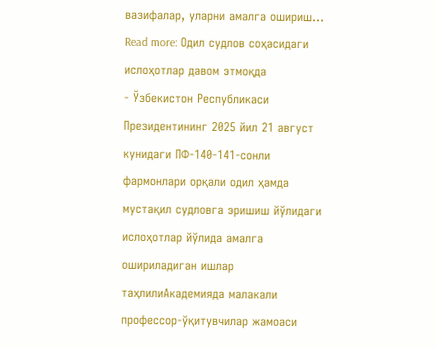вазифалар, уларни амалга ошириш… Read more: Одил судлов соҳасидаги ислоҳотлар давом этмоқда
- Ўзбекистон Республикаси Президентининг 2025 йил 21 август кунидаги ПФ-140-141-сонли фармонлари орқали одил ҳамда мустақил судловга эришиш йўлидаги ислоҳотлар йўлида амалга ошириладиган ишлар таҳлилиАкадемияда малакали профессор-ўқитувчилар жамоаси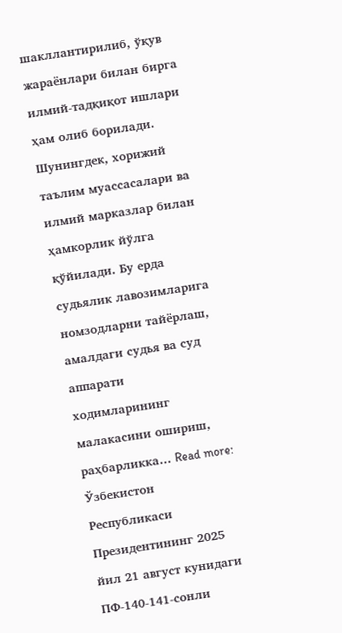шакллантирилиб, ўқув жараёнлари билан бирга илмий-тадқиқот ишлари ҳам олиб борилади. Шунингдек, хорижий таълим муассасалари ва илмий марказлар билан ҳамкорлик йўлга қўйилади. Бу ерда судьялик лавозимларига номзодларни тайёрлаш, амалдаги судья ва суд аппарати ходимларининг малакасини ошириш, раҳбарликка… Read more: Ўзбекистон Республикаси Президентининг 2025 йил 21 август кунидаги ПФ-140-141-сонли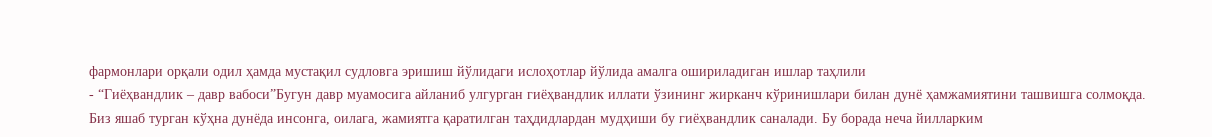фармонлари орқали одил ҳамда мустақил судловга эришиш йўлидаги ислоҳотлар йўлида амалга ошириладиган ишлар таҳлили
- “Гиёҳвандлик – давр вабоси”Бугун давр муамосига айланиб улгурган гиёҳвандлик иллати ўзининг жирканч кўринишлари билан дунё ҳамжамиятини ташвишга солмоқда. Биз яшаб турган кўҳна дунёда инсонга, оилага, жамиятга қаратилган таҳдидлардан мудҳиши бу гиёҳвандлик саналади. Бу борада неча йилларким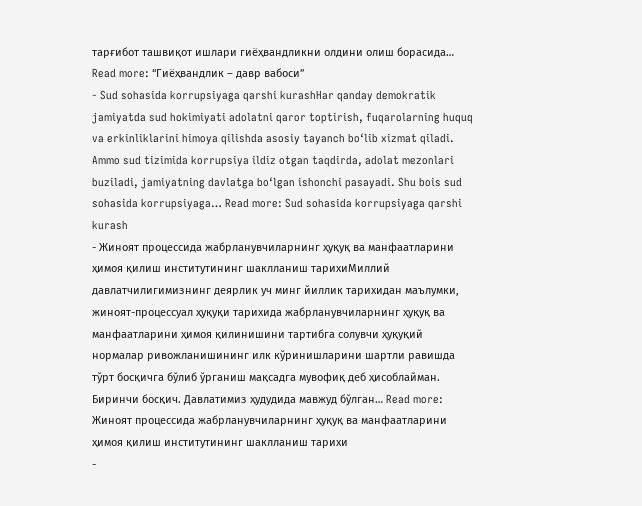тарғибот ташвиқот ишлари гиёҳвандликни олдини олиш борасида… Read more: “Гиёҳвандлик – давр вабоси”
- Sud sohasida korrupsiyaga qarshi kurashHar qanday demokratik jamiyatda sud hokimiyati adolatni qaror toptirish, fuqarolarning huquq va erkinliklarini himoya qilishda asosiy tayanch bo‘lib xizmat qiladi. Ammo sud tizimida korrupsiya ildiz otgan taqdirda, adolat mezonlari buziladi, jamiyatning davlatga bo‘lgan ishonchi pasayadi. Shu bois sud sohasida korrupsiyaga… Read more: Sud sohasida korrupsiyaga qarshi kurash
- Жиноят процессида жабрланувчиларнинг ҳуқуқ ва манфаатларини ҳимоя қилиш институтининг шаклланиш тарихиМиллий давлатчилигимизнинг деярлик уч минг йиллик тарихидан маълумки, жиноят-процессуал ҳуқуқи тарихида жабрланувчиларнинг ҳуқуқ ва манфаатларини ҳимоя қилинишини тартибга солувчи ҳуқуқий нормалар ривожланишининг илк кўринишларини шартли равишда тўрт босқичга бўлиб ўрганиш мақсадга мувофиқ деб ҳисоблайман. Биринчи босқич. Давлатимиз ҳудудида мавжуд бўлган… Read more: Жиноят процессида жабрланувчиларнинг ҳуқуқ ва манфаатларини ҳимоя қилиш институтининг шаклланиш тарихи
-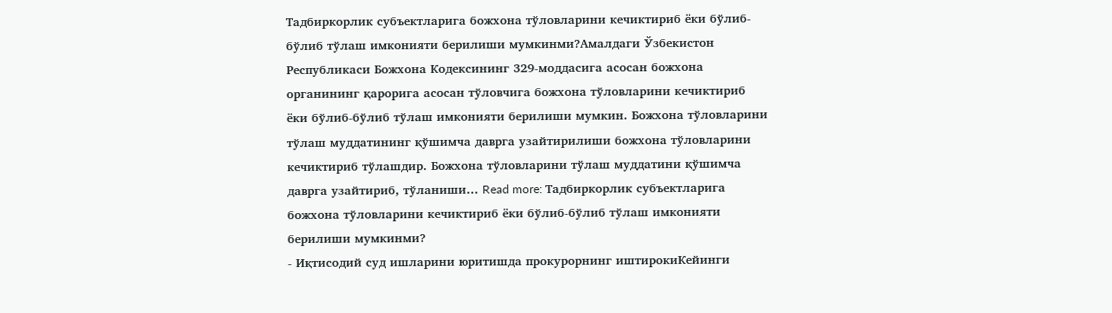Тадбиркорлик субъектларига божхона тўловларини кечиктириб ёки бўлиб-бўлиб тўлаш имконияти берилиши мумкинми?Амалдаги Ўзбекистон Республикаси Божхона Кодексининг 329-моддасига асосан божхона органининг қарорига асосан тўловчига божхона тўловларини кечиктириб ёки бўлиб-бўлиб тўлаш имконияти берилиши мумкин. Божхона тўловларини тўлаш муддатининг қўшимча даврга узайтирилиши божхона тўловларини кечиктириб тўлашдир. Божхона тўловларини тўлаш муддатини қўшимча даврга узайтириб, тўланиши… Read more: Тадбиркорлик субъектларига божхона тўловларини кечиктириб ёки бўлиб-бўлиб тўлаш имконияти берилиши мумкинми?
- Иқтисодий суд ишларини юритишда прокурорнинг иштирокиКейинги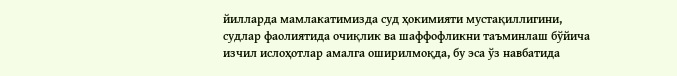йилларда мамлакатимизда суд ҳокимияти мустақиллигини, судлар фаолиятида очиқлик ва шаффофликни таъминлаш бўйича изчил ислоҳотлар амалга оширилмоқда, бу эса ўз навбатида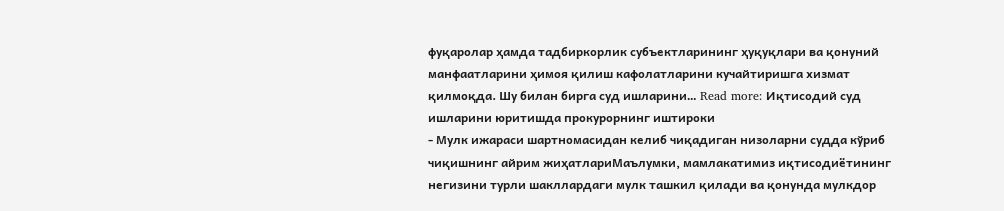фуқаролар ҳамда тадбиркорлик субъектларининг ҳуқуқлари ва қонуний манфаатларини ҳимоя қилиш кафолатларини кучайтиришга хизмат қилмоқда. Шу билан бирга суд ишларини… Read more: Иқтисодий суд ишларини юритишда прокурорнинг иштироки
- Мулк ижараси шартномасидан келиб чиқадиган низоларни судда кўриб чиқишнинг айрим жиҳатлариМаълумки, мамлакатимиз иқтисодиётининг негизини турли шакллардаги мулк ташкил қилади ва қонунда мулкдор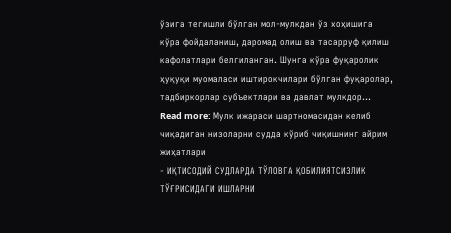ўзига тегишли бўлган мол-мулкдан ўз хоҳишига кўра фойдаланиш, даромад олиш ва тасарруф қилиш кафолатлари белгиланган. Шунга кўра фуқаролик ҳуқуқи муомаласи иштирокчилари бўлган фуқаролар, тадбиркорлар субъектлари ва давлат мулкдор… Read more: Мулк ижараси шартномасидан келиб чиқадиган низоларни судда кўриб чиқишнинг айрим жиҳатлари
- ИҚТИСОДИЙ СУДЛАРДА ТЎЛОВГА ҚОБИЛИЯТСИЗЛИК ТЎҒРИСИДАГИ ИШЛАРНИ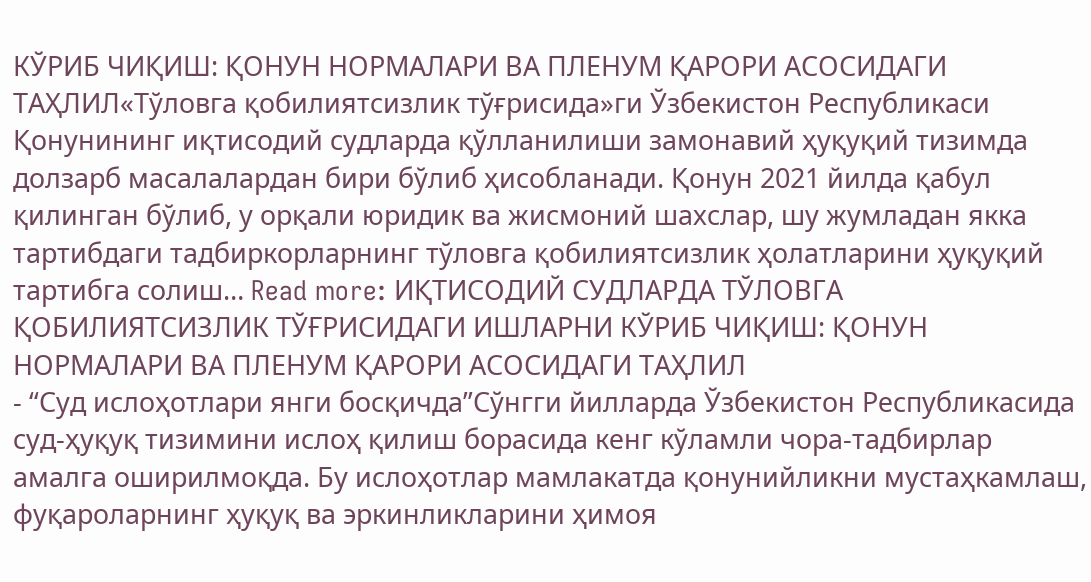КЎРИБ ЧИҚИШ: ҚОНУН НОРМАЛАРИ ВА ПЛЕНУМ ҚАРОРИ АСОСИДАГИ ТАҲЛИЛ«Тўловга қобилиятсизлик тўғрисида»ги Ўзбекистон Республикаси Қонунининг иқтисодий судларда қўлланилиши замонавий ҳуқуқий тизимда долзарб масалалардан бири бўлиб ҳисобланади. Қонун 2021 йилда қабул қилинган бўлиб, у орқали юридик ва жисмоний шахслар, шу жумладан якка тартибдаги тадбиркорларнинг тўловга қобилиятсизлик ҳолатларини ҳуқуқий тартибга солиш… Read more: ИҚТИСОДИЙ СУДЛАРДА ТЎЛОВГА ҚОБИЛИЯТСИЗЛИК ТЎҒРИСИДАГИ ИШЛАРНИ КЎРИБ ЧИҚИШ: ҚОНУН НОРМАЛАРИ ВА ПЛЕНУМ ҚАРОРИ АСОСИДАГИ ТАҲЛИЛ
- “Суд ислоҳотлари янги босқичда”Сўнгги йилларда Ўзбекистон Республикасида суд-ҳуқуқ тизимини ислоҳ қилиш борасида кенг кўламли чора-тадбирлар амалга оширилмоқда. Бу ислоҳотлар мамлакатда қонунийликни мустаҳкамлаш, фуқароларнинг ҳуқуқ ва эркинликларини ҳимоя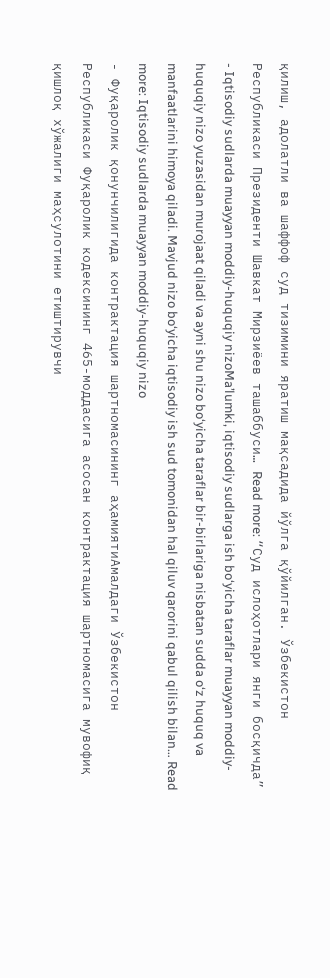қилиш, адолатли ва шаффоф суд тизимини яратиш мақсадида йўлга қўйилган. Ўзбекистон Республикаси Президенти Шавкат Мирзиёев ташаббуси… Read more: “Суд ислоҳотлари янги босқичда”
- Iqtisodiy sudlarda muayyan moddiy-huquqiy nizoMa’lumki, iqtisodiy sudlarga ish bo‘yicha taraflar muayyan moddiy-huquqiy nizo yuzasidan murojaat qiladi va ayni shu nizo bo‘yicha taraflar bir-birlariga nisbatan sudda o‘z huquq va manfaatlarini himoya qiladi. Mavjud nizo bo‘yicha iqtisodiy ish sud tomonidan hal qiluv qarorini qabul qilish bilan… Read more: Iqtisodiy sudlarda muayyan moddiy-huquqiy nizo
- Фуқаролик қонунчилигида контрактация шартномасининг аҳамиятиАмалдаги Ўзбекистон Республикаси Фуқаролик кодексининг 465-моддасига асосан контрактация шартномасига мувофиқ қишлоқ хўжалиги маҳсулотини етиштирувчи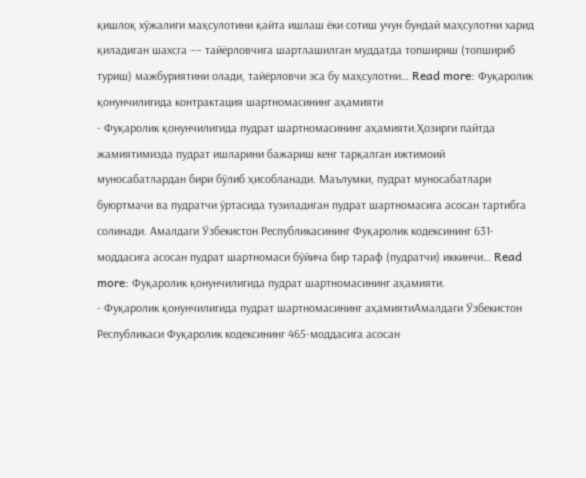қишлоқ хўжалиги маҳсулотини қайта ишлаш ёки сотиш учун бундай маҳсулотни харид қиладиган шахсга –– тайёрловчига шартлашилган муддатда топшириш (топшириб туриш) мажбуриятини олади, тайёрловчи эса бу маҳсулотни… Read more: Фуқаролик қонунчилигида контрактация шартномасининг аҳамияти
- Фуқаролик қонунчилигида пудрат шартномасининг аҳамияти.Ҳозирги пайтда жамиятимизда пудрат ишларини бажариш кенг тарқалган ижтимоий муносабатлардан бири бўлиб ҳисобланади. Маълумки, пудрат муносабатлари буюртмачи ва пудратчи ўртасида тузиладиган пудрат шартномасига асосан тартибга солинади. Амалдаги Ўзбекистон Республикасининг Фуқаролик кодексининг 631-моддасига асосан пудрат шартномаси бўйича бир тараф (пудратчи) иккинчи… Read more: Фуқаролик қонунчилигида пудрат шартномасининг аҳамияти.
- Фуқаролик қонунчилигида пудрат шартномасининг аҳамиятиАмалдаги Ўзбекистон Республикаси Фуқаролик кодексининг 465-моддасига асосан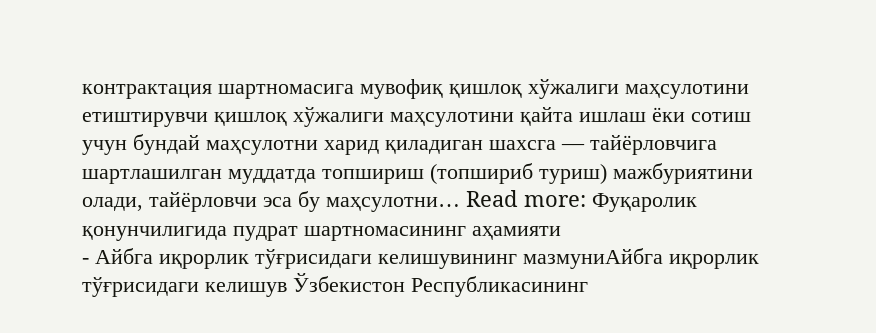контрактация шартномасига мувофиқ қишлоқ хўжалиги маҳсулотини етиштирувчи қишлоқ хўжалиги маҳсулотини қайта ишлаш ёки сотиш учун бундай маҳсулотни харид қиладиган шахсга –– тайёрловчига шартлашилган муддатда топшириш (топшириб туриш) мажбуриятини олади, тайёрловчи эса бу маҳсулотни… Read more: Фуқаролик қонунчилигида пудрат шартномасининг аҳамияти
- Айбга иқрорлик тўғрисидаги келишувининг мазмуниАйбга иқрорлик тўғрисидаги келишув Ўзбекистон Республикасининг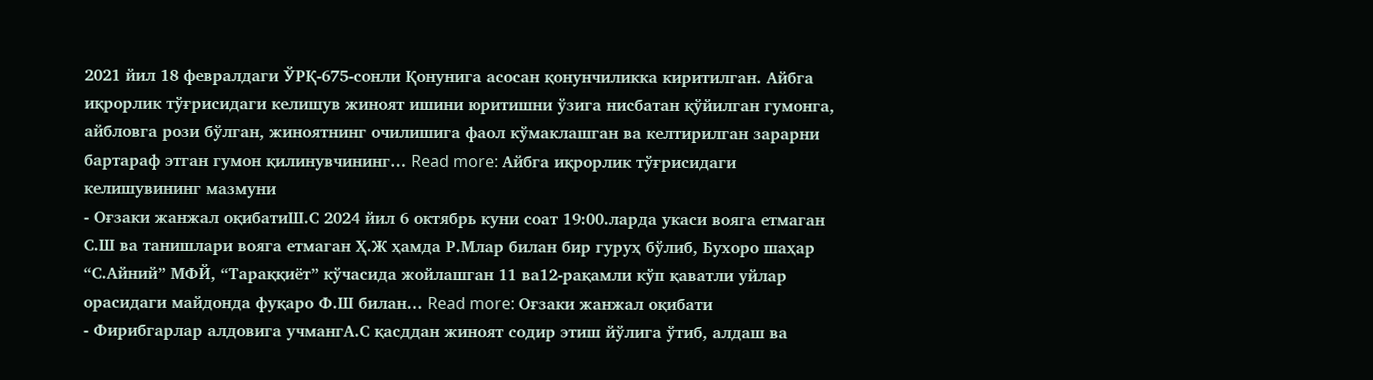2021 йил 18 февралдаги ЎРҚ-675-сонли Қонунига асосан қонунчиликка киритилган. Айбга иқрорлик тўғрисидаги келишув жиноят ишини юритишни ўзига нисбатан қўйилган гумонга, айбловга рози бўлган, жиноятнинг очилишига фаол кўмаклашган ва келтирилган зарарни бартараф этган гумон қилинувчининг… Read more: Айбга иқрорлик тўғрисидаги келишувининг мазмуни
- Оғзаки жанжал оқибатиШ.С 2024 йил 6 октябрь куни соат 19:00.ларда укаси вояга етмаган С.Ш ва танишлари вояга етмаган Ҳ.Ж ҳамда Р.Млар билан бир гуруҳ бўлиб, Бухоро шаҳар “С.Айний” МФЙ, “Тараққиёт” кўчасида жойлашган 11 ва12-рақамли кўп қаватли уйлар орасидаги майдонда фуқаро Ф.Ш билан… Read more: Оғзаки жанжал оқибати
- Фирибгарлар алдовига учмангА.С қасддан жиноят содир этиш йўлига ўтиб, алдаш ва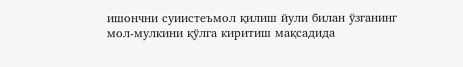ишончни суиистеъмол қилиш йули билан ўзганинг мол-мулкини қўлга киритиш мақсадида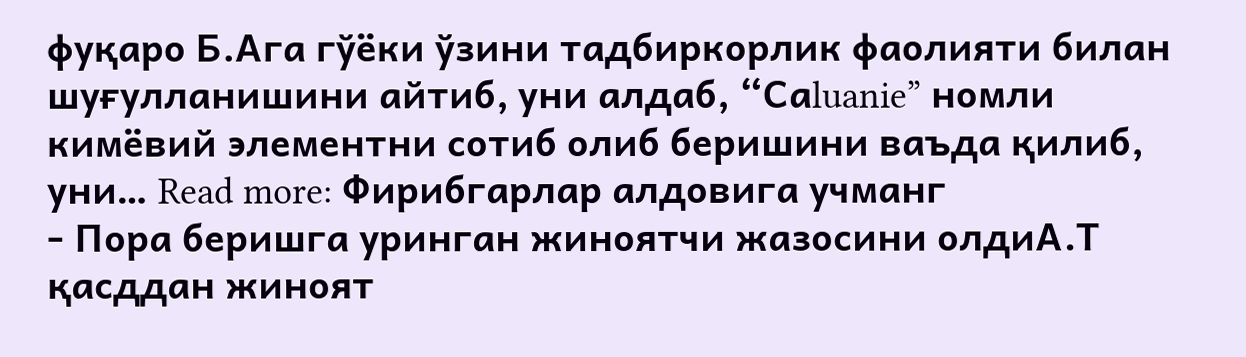фуқаро Б.Ага гўёки ўзини тадбиркорлик фаолияти билан шуғулланишини айтиб, уни алдаб, “Саluanie” номли кимёвий элементни сотиб олиб беришини ваъда қилиб, уни… Read more: Фирибгарлар алдовига учманг
- Пора беришга уринган жиноятчи жазосини олдиА.Т қасддан жиноят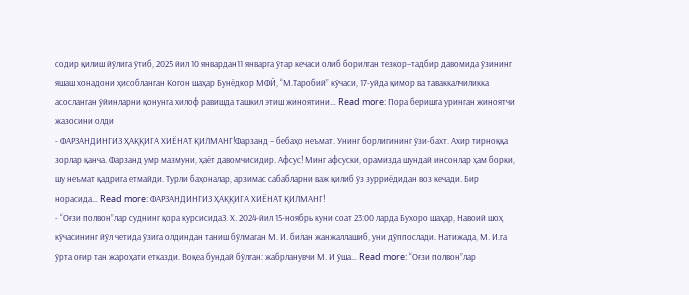содир қилиш йўлига ўтиб, 2025 йил 10 январдан11 январга ўтар кечаси олиб борилган тезкор–тадбир давомида ўзининг яшаш хонадони ҳисобланган Когон шаҳар Бунёдкор МФЙ, “М.Таробий” кўчаси, 17-уйда қимор ва таваккалчиликка асосланган ўйинларни қонунга хилоф равишда ташкил этиш жиноятини… Read more: Пора беришга уринган жиноятчи жазосини олди
- ФАРЗАНДИНГИЗ ҲАҚҚИГА ХИЁНАТ ҚИЛМАНГ!Фарзанд – бебаҳо неъмат. Унинг борлигининг ўзи-бахт. Ахир тирноққа зорлар қанча. Фарзанд умр мазмуни, ҳаёт давомчисидир. Афсус! Минг афсуски, орамизда шундай инсонлар ҳам борки, шу неъмат қадрига етмайди. Турли баҳоналар, арзимас сабабларни важ қилиб ўз зурриёдидан воз кечади. Бир норасида… Read more: ФАРЗАНДИНГИЗ ҲАҚҚИГА ХИЁНАТ ҚИЛМАНГ!
- “Оғзи полвон”лар суднинг қора курсисидаЗ. Х. 2024-йил 15-ноябрь куни соат 23:00 ларда Бухоро шаҳар, Навоий шоҳ кўчасининг йўл четида ўзига олдиндан таниш бўлмаган М. И. билан жанжаллашиб, уни дўппослади. Натижада, М. И.га ўрта оғир тан жароҳати етказди. Воқеа бундай бўлган: жабрланувчи М. И ўша… Read more: “Оғзи полвон”лар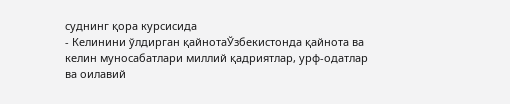суднинг қора курсисида
- Келинини ўлдирган қайнотаЎзбекистонда қайнота ва келин муносабатлари миллий қадриятлар, урф-одатлар ва оилавий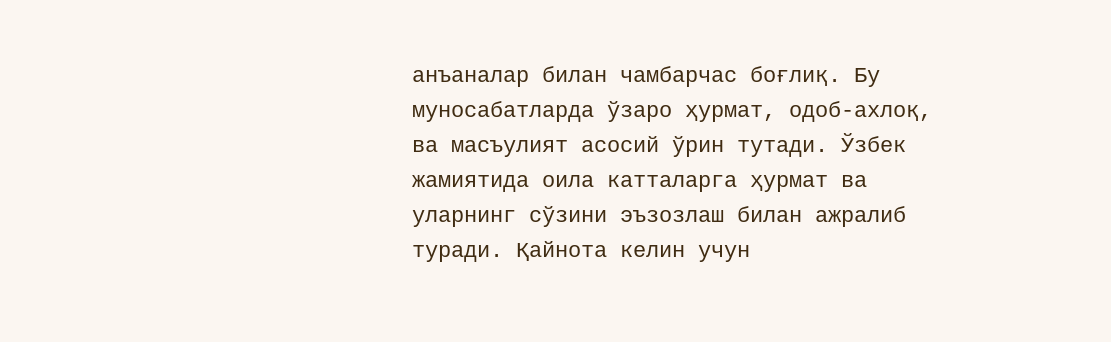анъаналар билан чамбарчас боғлиқ. Бу муносабатларда ўзаро ҳурмат, одоб-ахлоқ, ва масъулият асосий ўрин тутади. Ўзбек жамиятида оила катталарга ҳурмат ва уларнинг сўзини эъзозлаш билан ажралиб туради. Қайнота келин учун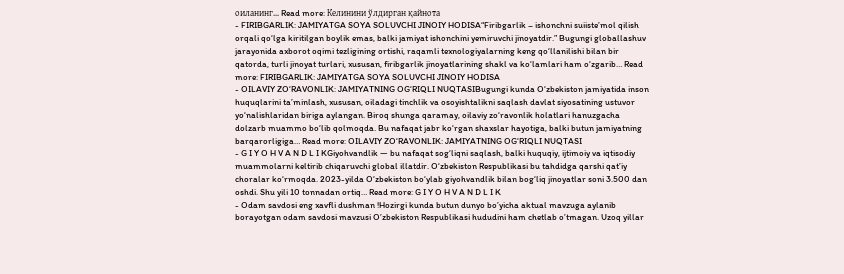оиланинг… Read more: Келинини ўлдирган қайнота
- FIRIBGARLIK: JAMIYATGA SOYA SOLUVCHI JINOIY HODISA“Firibgarlik – ishonchni suiiste’mol qilish orqali qo‘lga kiritilgan boylik emas, balki jamiyat ishonchini yemiruvchi jinoyatdir.” Bugungi globallashuv jarayonida axborot oqimi tezligining ortishi, raqamli texnologiyalarning keng qo‘llanilishi bilan bir qatorda, turli jinoyat turlari, xususan, firibgarlik jinoyatlarining shakl va ko‘lamlari ham o‘zgarib… Read more: FIRIBGARLIK: JAMIYATGA SOYA SOLUVCHI JINOIY HODISA
- OILAVIY ZO‘RAVONLIK: JAMIYATNING OG‘RIQLI NUQTASIBugungi kunda O‘zbekiston jamiyatida inson huquqlarini ta’minlash, xususan, oiladagi tinchlik va osoyishtalikni saqlash davlat siyosatining ustuvor yo‘nalishlaridan biriga aylangan. Biroq shunga qaramay, oilaviy zo‘ravonlik holatlari hanuzgacha dolzarb muammo bo‘lib qolmoqda. Bu nafaqat jabr ko‘rgan shaxslar hayotiga, balki butun jamiyatning barqarorligiga… Read more: OILAVIY ZO‘RAVONLIK: JAMIYATNING OG‘RIQLI NUQTASI
- G I Y O H V A N D L I KGiyohvandlik — bu nafaqat sog‘liqni saqlash, balki huquqiy, ijtimoiy va iqtisodiy muammolarni keltirib chiqaruvchi global illatdir. O‘zbekiston Respublikasi bu tahdidga qarshi qat’iy choralar ko‘rmoqda. 2023-yilda O‘zbekiston bo‘ylab giyohvandlik bilan bog‘liq jinoyatlar soni 3.500 dan oshdi. Shu yili 10 tonnadan ortiq… Read more: G I Y O H V A N D L I K
- Odam savdosi eng xavfli dushman !Hozirgi kunda butun dunyo bo’yicha aktual mavzuga aylanib borayotgan odam savdosi mavzusi O’zbekiston Respublikasi hududini ham chetlab o’tmagan. Uzoq yillar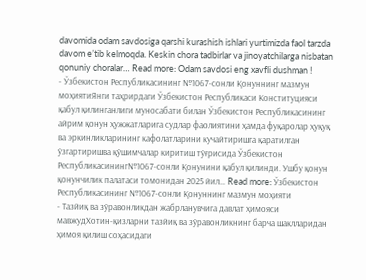davomida odam savdosiga qarshi kurashish ishlari yurtimizda faol tarzda davom e’tib kelmoqda. Keskin chora tadbirlar va jinoyatchilarga nisbatan qonuniy choralar… Read more: Odam savdosi eng xavfli dushman !
- Ўзбекистон Республикасининг №1067-сонли Қонуннинг мазмун моҳиятиЯнги таҳрирдаги Ўзбекистон Республикаси Конституцияси қабул қилинганлиги муносабати билан Ўзбекистон Республикасининг айрим қонун ҳужжатларига судлар фаолиятини ҳамда фуқаролар ҳуқуқ ва эркинликларининг кафолатларини кучайтиришга қаратилган ўзгартиришва қўшимчалар киритиш тўғрисида Ўзбекистон Республикасининг№1067-сонли Қонунини қабул қилинди. Ушбу қонун қонунчилик палатаси томонидан 2025 йил… Read more: Ўзбекистон Республикасининг №1067-сонли Қонуннинг мазмун моҳияти
- Тазйиқ ва зўравонликдан жабрланувчига давлат ҳимояси мавжудХотин-қизларни тазйиқ ва зўравонликнинг барча шаклларидан ҳимоя қилиш соҳасидаги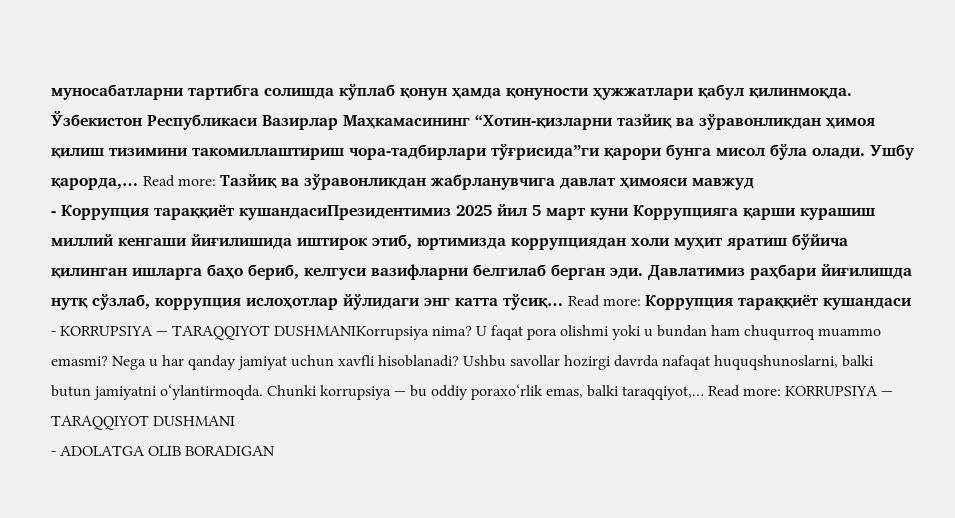муносабатларни тартибга солишда кўплаб қонун ҳамда қонуности ҳужжатлари қабул қилинмоқда. Ўзбекистон Республикаси Вазирлар Маҳкамасининг “Хотин-қизларни тазйиқ ва зўравонликдан ҳимоя қилиш тизимини такомиллаштириш чора-тадбирлари тўғрисида”ги қарори бунга мисол бўла олади. Ушбу қарорда,… Read more: Тазйиқ ва зўравонликдан жабрланувчига давлат ҳимояси мавжуд
- Коррупция тараққиёт кушандасиПрезидентимиз 2025 йил 5 март куни Коррупцияга қарши курашиш миллий кенгаши йиғилишида иштирок этиб, юртимизда коррупциядан холи муҳит яратиш бўйича қилинган ишларга баҳо бериб, келгуси вазифларни белгилаб берган эди. Давлатимиз раҳбари йиғилишда нутқ сўзлаб, коррупция ислоҳотлар йўлидаги энг катта тўсиқ… Read more: Коррупция тараққиёт кушандаси
- KORRUPSIYA — TARAQQIYOT DUSHMANIKorrupsiya nima? U faqat pora olishmi yoki u bundan ham chuqurroq muammo emasmi? Nega u har qanday jamiyat uchun xavfli hisoblanadi? Ushbu savollar hozirgi davrda nafaqat huquqshunoslarni, balki butun jamiyatni o‘ylantirmoqda. Chunki korrupsiya — bu oddiy poraxo‘rlik emas, balki taraqqiyot,… Read more: KORRUPSIYA — TARAQQIYOT DUSHMANI
- ADOLATGA OLIB BORADIGAN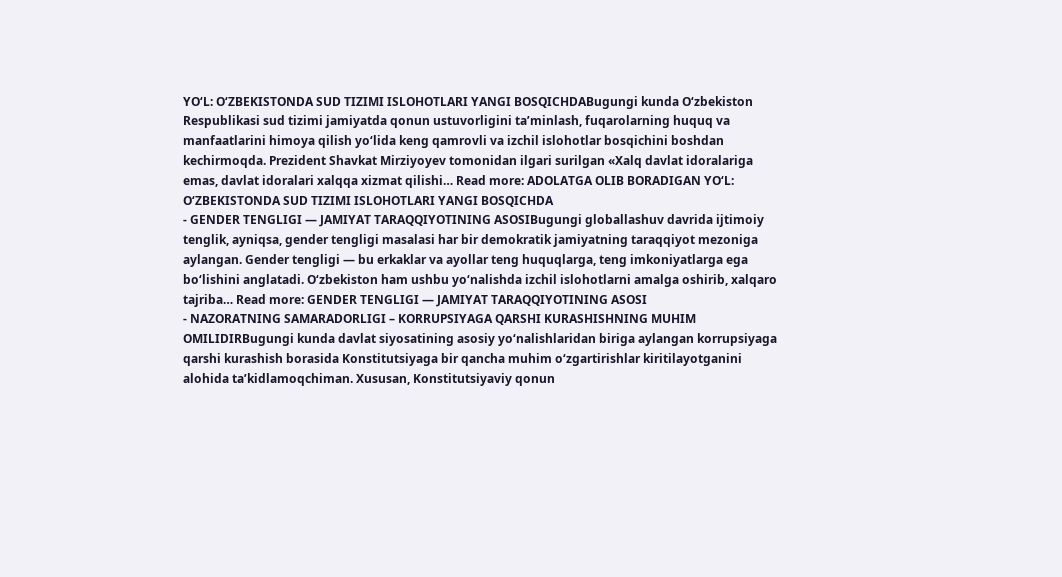YO‘L: O‘ZBEKISTONDA SUD TIZIMI ISLOHOTLARI YANGI BOSQICHDABugungi kunda O‘zbekiston Respublikasi sud tizimi jamiyatda qonun ustuvorligini ta’minlash, fuqarolarning huquq va manfaatlarini himoya qilish yo‘lida keng qamrovli va izchil islohotlar bosqichini boshdan kechirmoqda. Prezident Shavkat Mirziyoyev tomonidan ilgari surilgan «Xalq davlat idoralariga emas, davlat idoralari xalqqa xizmat qilishi… Read more: ADOLATGA OLIB BORADIGAN YO‘L: O‘ZBEKISTONDA SUD TIZIMI ISLOHOTLARI YANGI BOSQICHDA
- GENDER TENGLIGI — JAMIYAT TARAQQIYOTINING ASOSIBugungi globallashuv davrida ijtimoiy tenglik, ayniqsa, gender tengligi masalasi har bir demokratik jamiyatning taraqqiyot mezoniga aylangan. Gender tengligi — bu erkaklar va ayollar teng huquqlarga, teng imkoniyatlarga ega bo‘lishini anglatadi. O‘zbekiston ham ushbu yo‘nalishda izchil islohotlarni amalga oshirib, xalqaro tajriba… Read more: GENDER TENGLIGI — JAMIYAT TARAQQIYOTINING ASOSI
- NAZORATNING SAMARADORLIGI – KORRUPSIYAGA QARSHI KURASHISHNING MUHIM OMILIDIRBugungi kunda davlat siyosatining asosiy yo‘nalishlaridan biriga aylangan korrupsiyaga qarshi kurashish borasida Konstitutsiyaga bir qancha muhim o‘zgartirishlar kiritilayotganini alohida ta’kidlamoqchiman. Xususan, Konstitutsiyaviy qonun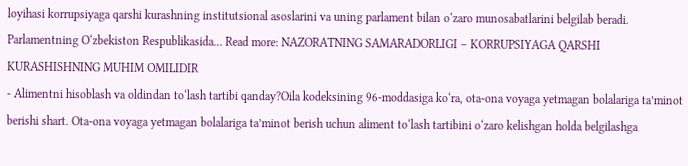loyihasi korrupsiyaga qarshi kurashning institutsional asoslarini va uning parlament bilan o‘zaro munosabatlarini belgilab beradi. Parlamentning O‘zbekiston Respublikasida… Read more: NAZORATNING SAMARADORLIGI – KORRUPSIYAGA QARSHI KURASHISHNING MUHIM OMILIDIR
- Alimentni hisoblash va oldindan to‘lash tartibi qanday?Oila kodeksining 96-moddasiga ko‘ra, ota-ona voyaga yetmagan bolalariga ta’minot berishi shart. Ota-ona voyaga yetmagan bolalariga ta’minot berish uchun aliment to‘lash tartibini o‘zaro kelishgan holda belgilashga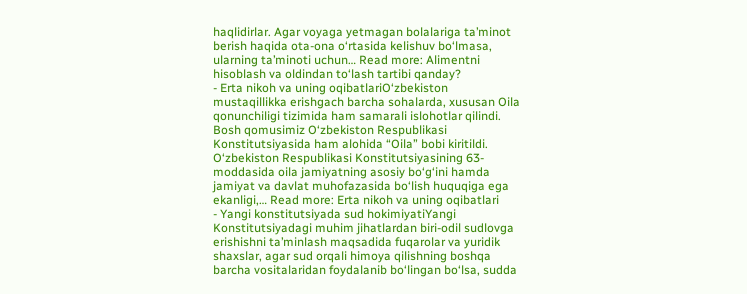haqlidirlar. Agar voyaga yetmagan bolalariga ta’minot berish haqida ota-ona o‘rtasida kelishuv bo‘lmasa, ularning ta’minoti uchun… Read more: Alimentni hisoblash va oldindan to‘lash tartibi qanday?
- Erta nikoh va uning oqibatlariO‘zbekiston mustaqillikka erishgach barcha sohalarda, xususan Oila qonunchiligi tizimida ham samarali islohotlar qilindi. Bosh qomusimiz O‘zbekiston Respublikasi Konstitutsiyasida ham alohida “Oila” bobi kiritildi. O‘zbekiston Respublikasi Konstitutsiyasining 63-moddasida oila jamiyatning asosiy bo‘g‘ini hamda jamiyat va davlat muhofazasida bo‘lish huquqiga ega ekanligi,… Read more: Erta nikoh va uning oqibatlari
- Yangi konstitutsiyada sud hokimiyatiYangi Konstitutsiyadagi muhim jihatlardan biri-odil sudlovga erishishni ta’minlash maqsadida fuqarolar va yuridik shaxslar, agar sud orqali himoya qilishning boshqa barcha vositalaridan foydalanib bo‘lingan bo‘lsa, sudda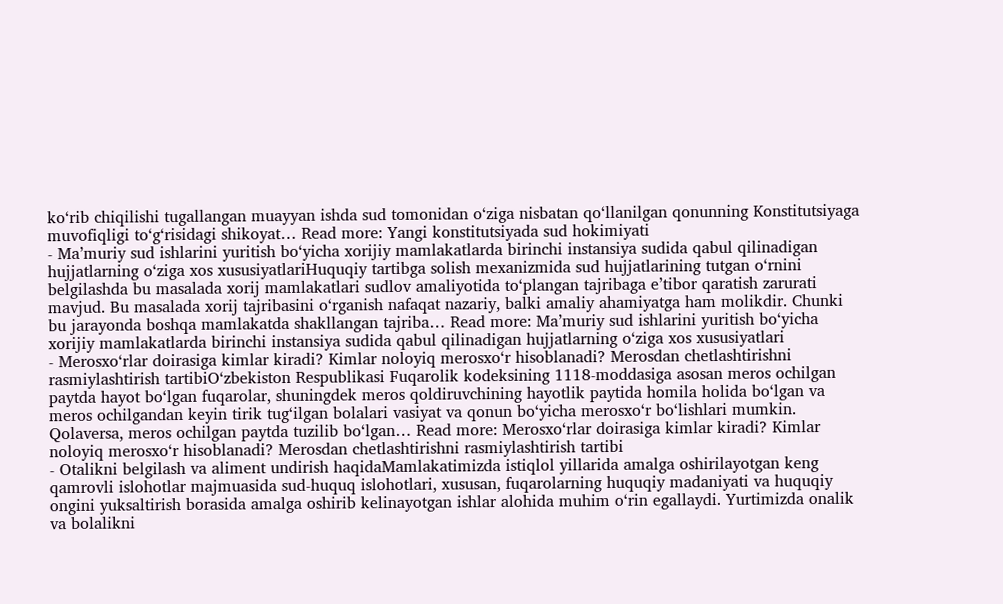ko‘rib chiqilishi tugallangan muayyan ishda sud tomonidan o‘ziga nisbatan qo‘llanilgan qonunning Konstitutsiyaga muvofiqligi to‘g‘risidagi shikoyat… Read more: Yangi konstitutsiyada sud hokimiyati
- Ma’muriy sud ishlarini yuritish bo‘yicha xorijiy mamlakatlarda birinchi instansiya sudida qabul qilinadigan hujjatlarning o‘ziga xos xususiyatlariHuquqiy tartibga solish mexanizmida sud hujjatlarining tutgan o‘rnini belgilashda bu masalada xorij mamlakatlari sudlov amaliyotida to‘plangan tajribaga e’tibor qaratish zarurati mavjud. Bu masalada xorij tajribasini o‘rganish nafaqat nazariy, balki amaliy ahamiyatga ham molikdir. Chunki bu jarayonda boshqa mamlakatda shakllangan tajriba… Read more: Ma’muriy sud ishlarini yuritish bo‘yicha xorijiy mamlakatlarda birinchi instansiya sudida qabul qilinadigan hujjatlarning o‘ziga xos xususiyatlari
- Merosxo‘rlar doirasiga kimlar kiradi? Kimlar noloyiq merosxo‘r hisoblanadi? Merosdan chetlashtirishni rasmiylashtirish tartibiO‘zbekiston Respublikasi Fuqarolik kodeksining 1118-moddasiga asosan meros ochilgan paytda hayot bo‘lgan fuqarolar, shuningdek meros qoldiruvchining hayotlik paytida homila holida bo‘lgan va meros ochilgandan keyin tirik tug‘ilgan bolalari vasiyat va qonun bo‘yicha merosxo‘r bo‘lishlari mumkin. Qolaversa, meros ochilgan paytda tuzilib bo‘lgan… Read more: Merosxo‘rlar doirasiga kimlar kiradi? Kimlar noloyiq merosxo‘r hisoblanadi? Merosdan chetlashtirishni rasmiylashtirish tartibi
- Otalikni belgilash va aliment undirish haqidaMamlakatimizda istiqlol yillarida amalga oshirilayotgan keng qamrovli islohotlar majmuasida sud-huquq islohotlari, xususan, fuqarolarning huquqiy madaniyati va huquqiy ongini yuksaltirish borasida amalga oshirib kelinayotgan ishlar alohida muhim o‘rin egallaydi. Yurtimizda onalik va bolalikni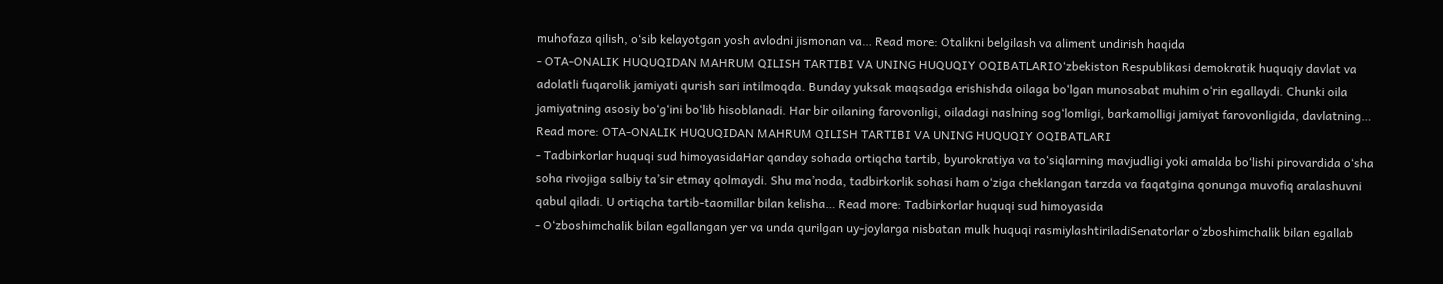muhofaza qilish, o‘sib kelayotgan yosh avlodni jismonan va… Read more: Otalikni belgilash va aliment undirish haqida
- OTA-ONALIK HUQUQIDAN MAHRUM QILISH TARTIBI VA UNING HUQUQIY OQIBATLARIO‘zbekiston Respublikasi demokratik huquqiy davlat va adolatli fuqarolik jamiyati qurish sari intilmoqda. Bunday yuksak maqsadga erishishda oilaga bo‘lgan munosabat muhim o‘rin egallaydi. Chunki oila jamiyatning asosiy bo‘g‘ini bo‘lib hisoblanadi. Har bir oilaning farovonligi, oiladagi naslning sog‘lomligi, barkamolligi jamiyat farovonligida, davlatning… Read more: OTA-ONALIK HUQUQIDAN MAHRUM QILISH TARTIBI VA UNING HUQUQIY OQIBATLARI
- Tadbirkorlar huquqi sud himoyasidaHar qanday sohada ortiqcha tartib, byurokratiya va to‘siqlarning mavjudligi yoki amalda bo‘lishi pirovardida o‘sha soha rivojiga salbiy ta’sir etmay qolmaydi. Shu ma’noda, tadbirkorlik sohasi ham o‘ziga cheklangan tarzda va faqatgina qonunga muvofiq aralashuvni qabul qiladi. U ortiqcha tartib-taomillar bilan kelisha… Read more: Tadbirkorlar huquqi sud himoyasida
- O‘zboshimchalik bilan egallangan yer va unda qurilgan uy-joylarga nisbatan mulk huquqi rasmiylashtiriladiSenatorlar o‘zboshimchalik bilan egallab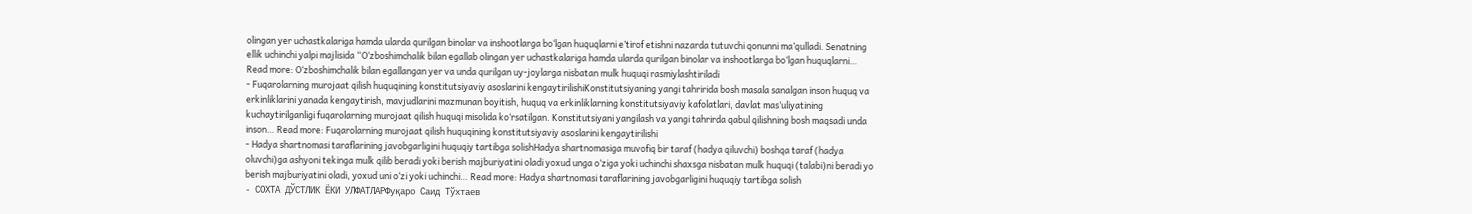olingan yer uchastkalariga hamda ularda qurilgan binolar va inshootlarga bo‘lgan huquqlarni e’tirof etishni nazarda tutuvchi qonunni ma’qulladi. Senatning ellik uchinchi yalpi majlisida “O‘zboshimchalik bilan egallab olingan yer uchastkalariga hamda ularda qurilgan binolar va inshootlarga bo‘lgan huquqlarni… Read more: O‘zboshimchalik bilan egallangan yer va unda qurilgan uy-joylarga nisbatan mulk huquqi rasmiylashtiriladi
- Fuqarolarning murojaat qilish huquqining konstitutsiyaviy asoslarini kengaytirilishiKonstitutsiyaning yangi tahririda bosh masala sanalgan inson huquq va erkinliklarini yanada kengaytirish, mavjudlarini mazmunan boyitish, huquq va erkinliklarning konstitutsiyaviy kafolatlari, davlat mas’uliyatining kuchaytirilganligi fuqarolarning murojaat qilish huquqi misolida ko‘rsatilgan. Konstitutsiyani yangilash va yangi tahrirda qabul qilishning bosh maqsadi unda inson… Read more: Fuqarolarning murojaat qilish huquqining konstitutsiyaviy asoslarini kengaytirilishi
- Hadya shartnomasi taraflarining javobgarligini huquqiy tartibga solishHadya shartnomasiga muvofiq bir taraf (hadya qiluvchi) boshqa taraf (hadya oluvchi)ga ashyoni tekinga mulk qilib beradi yoki berish majburiyatini oladi yoxud unga o‘ziga yoki uchinchi shaxsga nisbatan mulk huquqi (talabi)ni beradi yo berish majburiyatini oladi, yoxud uni o‘zi yoki uchinchi… Read more: Hadya shartnomasi taraflarining javobgarligini huquqiy tartibga solish
- СОХТА ДЎСТЛИК ЁКИ УЛФАТЛАРФуқаро Саид Тўхтаев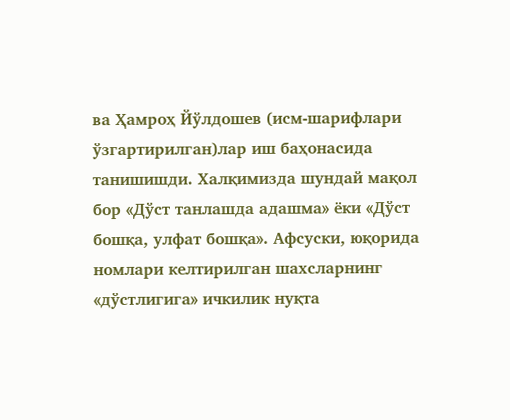ва Ҳамроҳ Йўлдошев (исм-шарифлари ўзгартирилган)лар иш баҳонасида танишишди. Халқимизда шундай мақол бор «Дўст танлашда адашма» ёки «Дўст бошқа, улфат бошқа». Афсуски, юқорида номлари келтирилган шахсларнинг «дўстлигига» ичкилик нуқта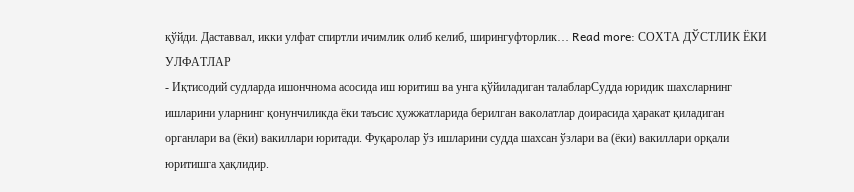қўйди. Даставвал, икки улфат спиртли ичимлик олиб келиб, ширингуфторлик… Read more: СОХТА ДЎСТЛИК ЁКИ УЛФАТЛАР
- Иқтисодий судларда ишончнома асосида иш юритиш ва унга қўйиладиган талабларСудда юридик шахсларнинг ишларини уларнинг қонунчиликда ёки таъсис ҳужжатларида берилган ваколатлар доирасида ҳаракат қиладиган органлари ва (ёки) вакиллари юритади. Фуқаролар ўз ишларини судда шахсан ўзлари ва (ёки) вакиллари орқали юритишга ҳақлидир.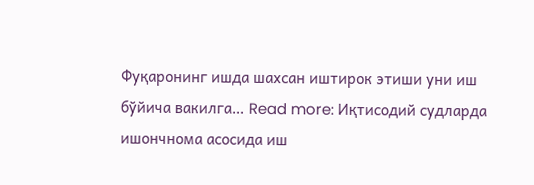Фуқаронинг ишда шахсан иштирок этиши уни иш бўйича вакилга… Read more: Иқтисодий судларда ишончнома асосида иш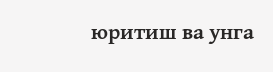юритиш ва унга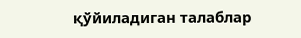қўйиладиган талаблар